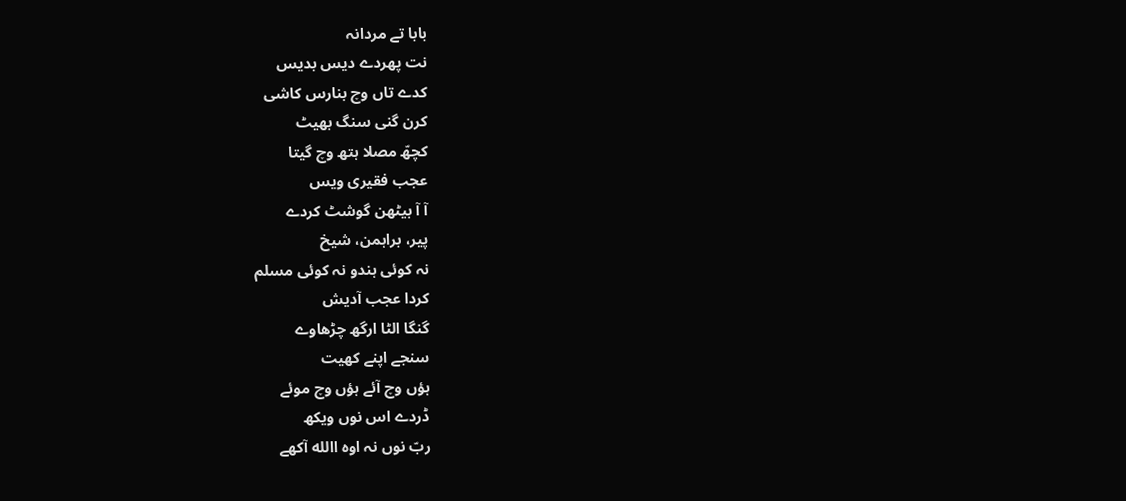بابا تے مردانہ
نت پھردے دیس بدیس
کدے تاں وچ بنارس کاشی
کرن گنی سنگ بھیٹ
کچھّ مصلا ہتھ وچ گیتا
عجب فقیری ویس
آ آ بیٹھن گوشٹ کردے
پیر، براہمن، شیخ
نہ کوئی ہندو نہ کوئی مسلم
کردا عجب آدیش
گنگا الٹا ارگھ چڑھاوے
سنجے اپنے کھیت
ہؤں وچ آئے ہؤں وچ موئے
ڈردے اس نوں ویکھ
ربّ نوں نہ اوہ االله آکھے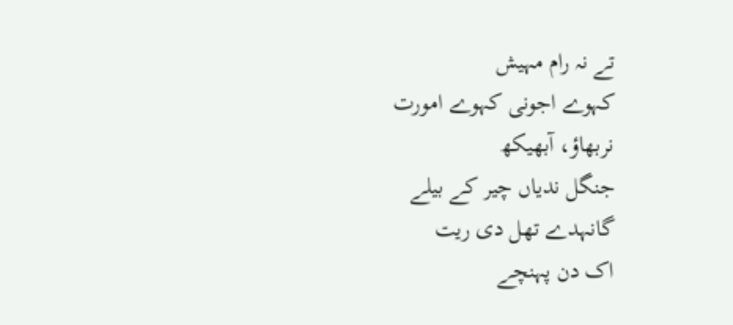تے نہ رام مہیش
کہوے اجونی کہوے امورت
نربھاؤ، آبھیکھ
جنگل ندیاں چیر کے بیلے
گانہدے تھل دی ریت
اک دن پہنچے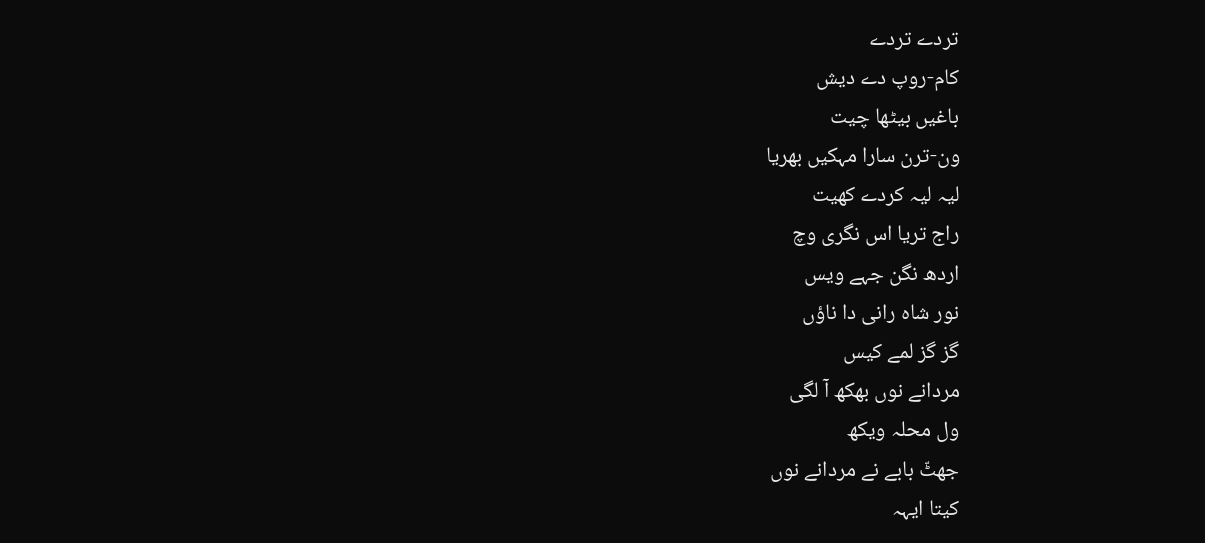تردے تردے
کام-روپ دے دیش
باغیں بیٹھا چیت
ون-ترن سارا مہکیں بھریا
لیہ لیہ کردے کھیت
راج تریا اس نگری وچ
اردھ نگن جہے ویس
نور شاہ رانی دا ناؤں
گز گز لمے کیس
مردانے نوں بھکھ آ لگی
ول محلہ ویکھ
جھٹّ بابے نے مردانے نوں
کیتا ایہہ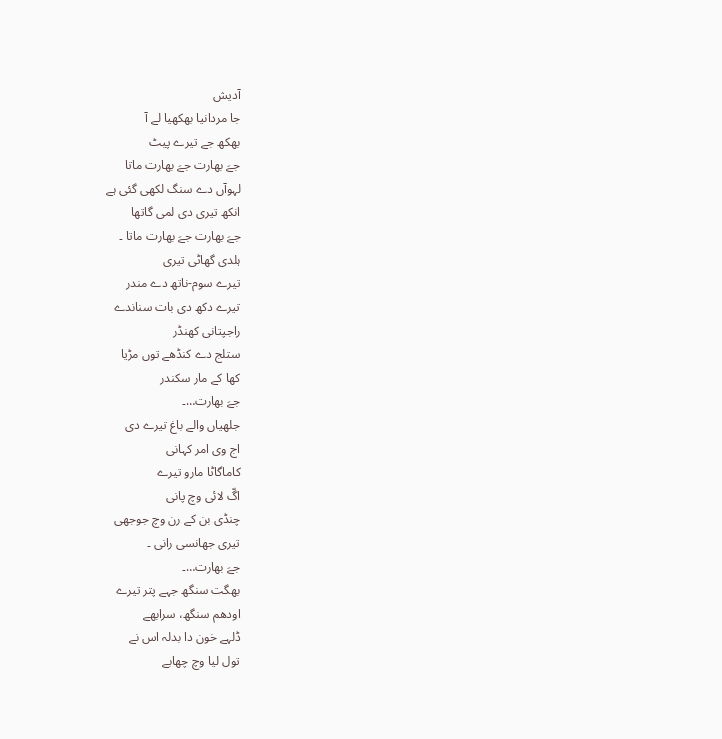آدیش
جا مردانیا بھکھیا لے آ
بھکھ جے تیرے پیٹ
جےَ بھارت جےَ بھارت ماتا
لہوآں دے سنگ لکھی گئی ہے
انکھ تیری دی لمی گاتھا
جےَ بھارت جےَ بھارت ماتا ۔
ہلدی گھاٹی تیری
تیرے سوم-ناتھ دے مندر
تیرے دکھ دی بات سناندے
راجپتانی کھنڈر
ستلج دے کنڈھے توں مڑیا
کھا کے مار سکندر
جےَ بھارت…۔
جلھیاں والے باغ تیرے دی
اج وی امر کہانی
کاماگاٹا مارو تیرے
اگّ لائی وچ پانی
چنڈی بن کے رن وچ جوجھی
تیری جھانسی رانی ۔
جےَ بھارت…۔
بھگت سنگھ جہے پتر تیرے
اودھم سنگھ، سرابھے
ڈلہے خون دا بدلہ اس نے
تول لیا وچ چھابے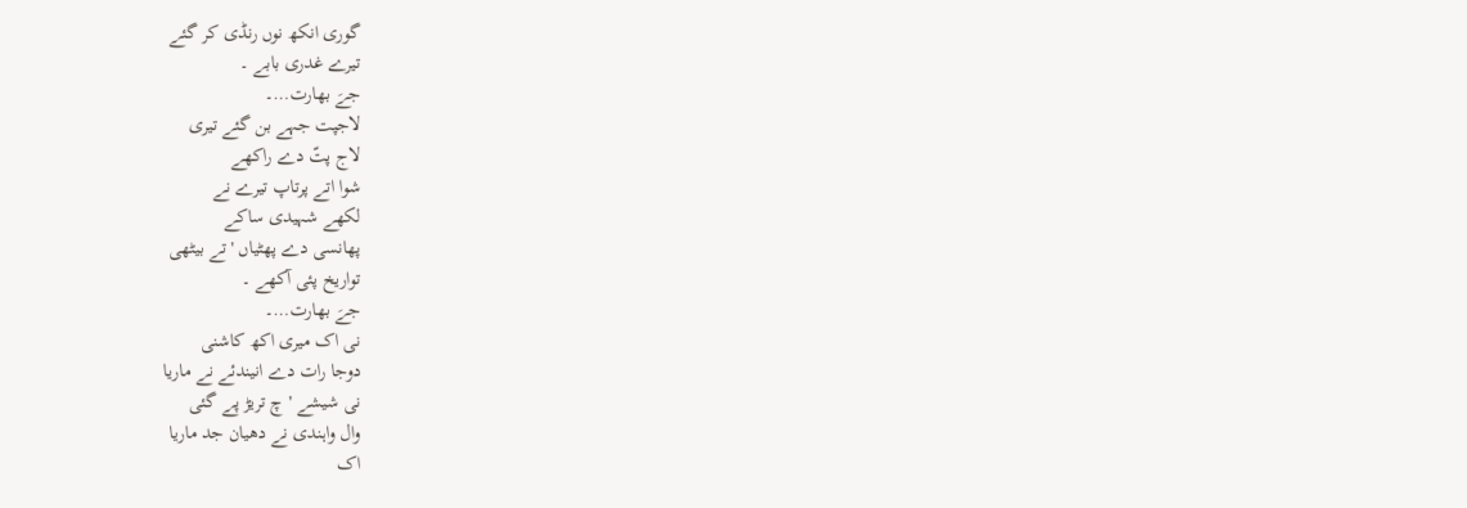گوری انکھ نوں رنڈی کر گئے
تیرے غدری بابے ۔
جےَ بھارت…۔
لاجپت جہے بن گئے تیری
لاج پتّ دے راکھے
شوا اتے پرتاپ تیرے نے
لکھے شہیدی ساکے
پھانسی دے پھٹیاں 'تے بیٹھی
تواریخ پئی آکھے ۔
جےَ بھارت…۔
نی اک میری اکھ کاشنی
دوجا رات دے انیندئے نے ماریا
نی شیشے 'چ تریڑ پے گئی
وال واہندی نے دھیان جد ماریا
اک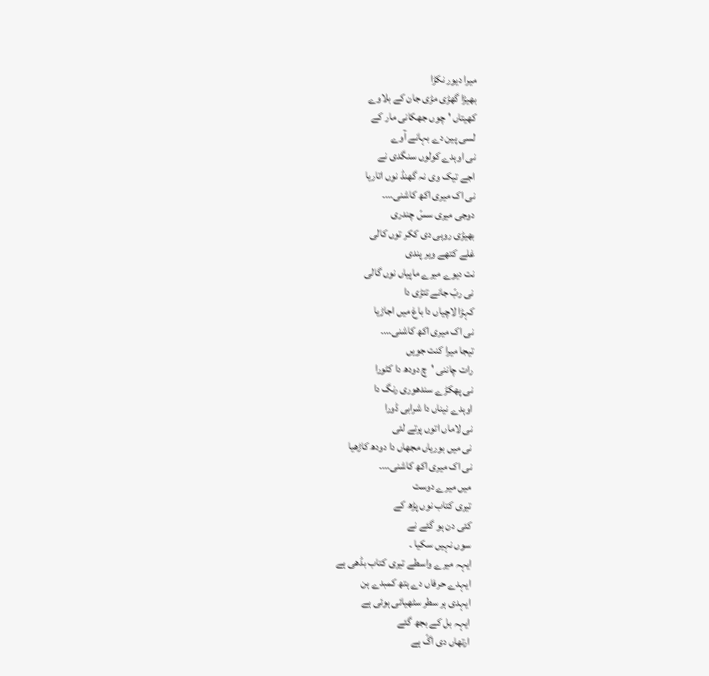میرا دیور نکڑا
بھیڑا گھڑی مڑی جان کے بلاوے
کھیتاں 'چوں جھکانی مار کے
لسی پین دے بہانے آوے
نی اوہدے کولوں سنگدی نے
اجے تیک وی نہ گھنڈ نوں اتاریا
نی اک میری اکھ کاشنی…۔
دوجی میری سسّ چندری
بھیڑی روہی دی ککر توں کالی
غلے کتھے ویر پندی
نت دیوے میرے ماپیاں نوں گالی
نی ربّ جانے تتڑی دا
کہڑا لاچیاں دا باغ میں اجاڑیا
نی اک میری اکھ کاشنی…۔
تیجا میرا کنت جویں
رات چاننی 'چ دودھ دا کٹورا
نی پھکڑے سندھوری رنگ دا
اوہدے نیناں دا شرابی ڈورا
نی لاماں اتوں پرتے لئی
نی میں بوریاں مجھاں دا دودھ کاڑھیا
نی اک میری اکھ کاشنی…۔
میں میرے دوست
تیری کتاب نوں پڑھ کے
کئی دن ہو گئے نے
سوں نہیں سکیا ۔
ایہہ میرے واسطے تیری کتاب بڈھی ہے
ایہدے حرفاں دے ہتھ کمبدے ہن
ایہدی ہر سطر سٹھیائی ہوئی ہے
ایہہ بل کے بجھ گئے
ارتھاں دی اگّ ہے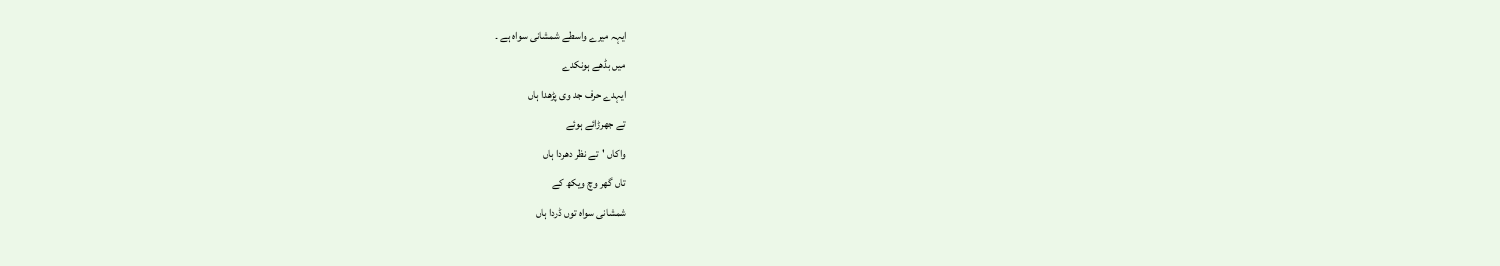ایہہ میرے واسطے شمشانی سواہ ہے ۔
میں بڈھے ہونکدے
ایہدے حرف جد وی پڑھدا ہاں
تے جھرڑائے ہوئے
واکاں 'تے نظر دھردا ہاں
تاں گھر وچ ویکھ کے
شمشانی سواہ توں ڈردا ہاں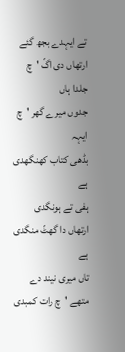تے ایہدے بجھ گئے
ارتھاں دی اگّ 'چ جلدا ہاں
جدوں میرے گھر 'چ ایہہ
بڈھی کتاب کھنگھدی ہے
ہفی تے ہونگدی
ارتھاں دا گھٹّ منگدی ہے
تاں میری نیند دے
متھے 'چ رات کمبدی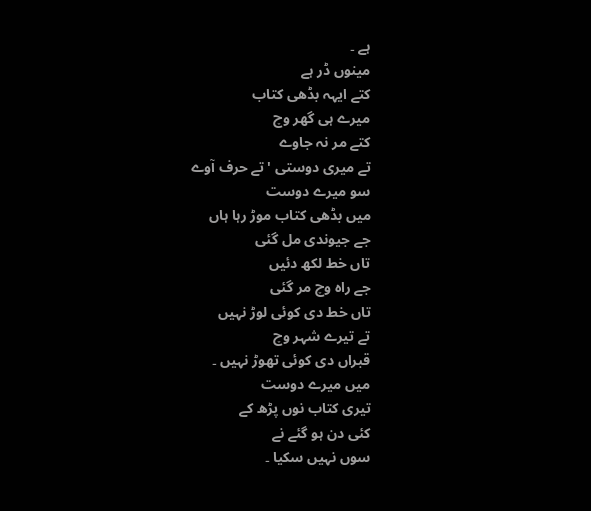ہے ۔
مینوں ڈر ہے
کتے ایہہ بڈھی کتاب
میرے ہی گھر وچ
کتے مر نہ جاوے
تے میری دوستی 'تے حرف آوے
سو میرے دوست
میں بڈھی کتاب موڑ رہا ہاں
جے جیوندی مل گئی
تاں خط لکھ دئیں
جے راہ وچ مر گئی
تاں خط دی کوئی لوڑ نہیں
تے تیرے شہر وچ
قبراں دی کوئی تھوڑ نہیں ۔
میں میرے دوست
تیری کتاب نوں پڑھ کے
کئی دن ہو گئے نے
سوں نہیں سکیا ۔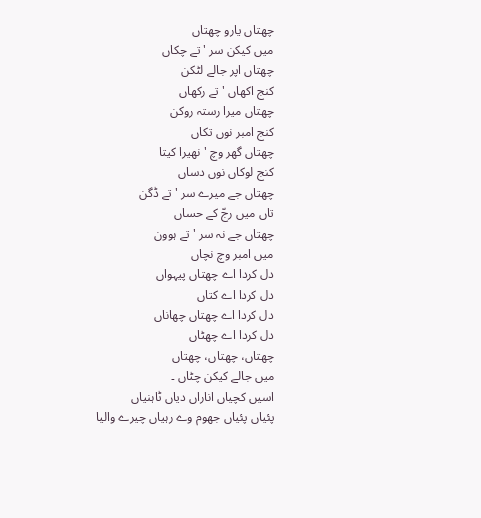چھتاں یارو چھتاں
میں کیکن سر 'تے چکاں
چھتاں اپر جالے لٹکن
کنج اکھاں 'تے رکھاں
چھتاں میرا رستہ روکن
کنج امبر نوں تکاں
چھتاں گھر وچ 'نھیرا کیتا
کنج لوکاں نوں دساں
چھتاں جے میرے سر 'تے ڈگن
تاں میں رجّ کے حساں
چھتاں جے نہ سر 'تے ہوون
میں امبر وچ نچاں
دل کردا اے چھتاں پیہواں
دل کردا اے کتاں
دل کردا اے چھتاں چھاناں
دل کردا اے چھٹاں
چھتاں، چھتاں، چھتاں
میں جالے کیکن چٹاں ۔
اسیں کچیاں اناراں دیاں ٹاہنیاں
پئیاں پئیاں جھوم وے رہیاں چیرے والیا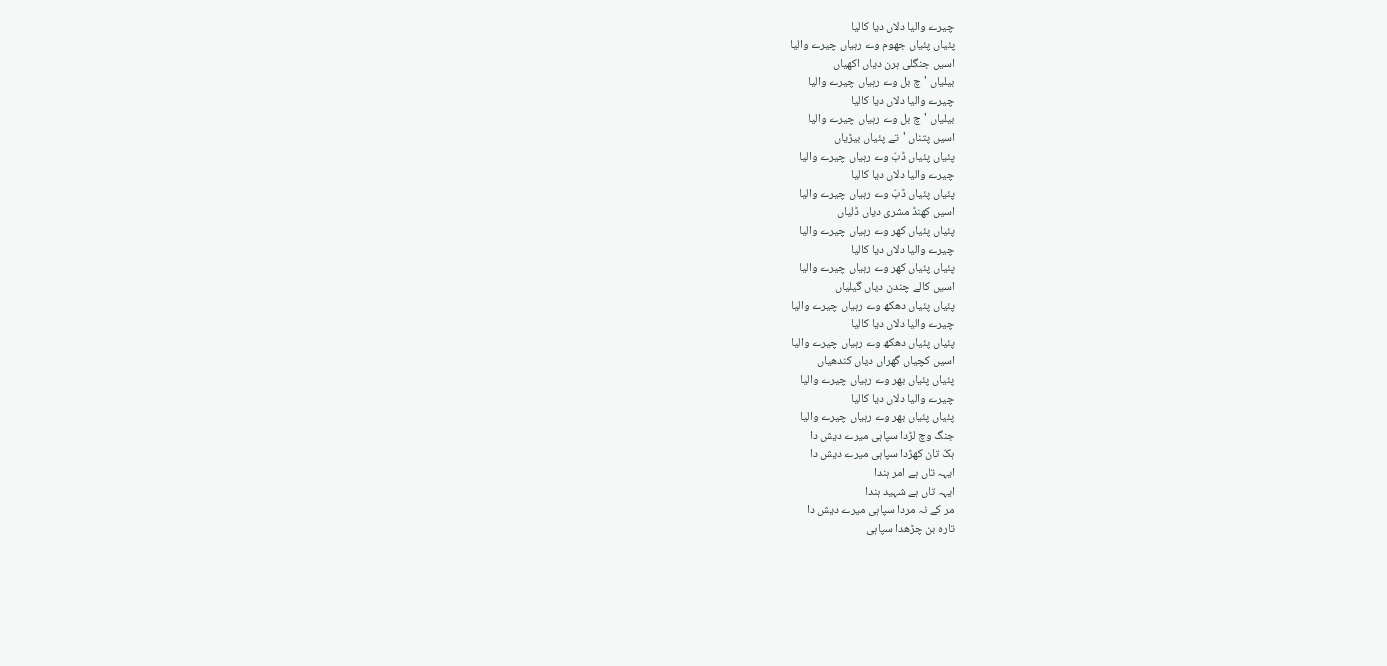چیرے والیا دلاں دیا کالیا
پئیاں پئیاں جھوم وے رہیاں چیرے والیا
اسیں جنگلی ہرن دیاں اکھیاں
بیلیاں 'چ بل وے رہیاں چیرے والیا
چیرے والیا دلاں دیا کالیا
بیلیاں 'چ بل وے رہیاں چیرے والیا
اسیں پتناں 'تے پئیاں بیڑیاں
پئیاں پئیاں ڈبّ وے رہیاں چیرے والیا
چیرے والیا دلاں دیا کالیا
پئیاں پئیاں ڈبّ وے رہیاں چیرے والیا
اسیں کھنڈ مشری دیاں ڈلیاں
پئیاں پئیاں کھر وے رہیاں چیرے والیا
چیرے والیا دلاں دیا کالیا
پئیاں پئیاں کھر وے رہیاں چیرے والیا
اسیں کالے چندن دیاں گیلیاں
پئیاں پئیاں دھکھ وے رہیاں چیرے والیا
چیرے والیا دلاں دیا کالیا
پئیاں پئیاں دھکھ وے رہیاں چیرے والیا
اسیں کچیاں گھراں دیاں کندھیاں
پئیاں پئیاں بھر وے رہیاں چیرے والیا
چیرے والیا دلاں دیا کالیا
پئیاں پئیاں بھر وے رہیاں چیرے والیا
جنگ وچ لڑدا سپاہی میرے دیش دا
ہکّ تان کھڑدا سپاہی میرے دیش دا
ایہہ تاں ہے امر ہندا
ایہہ تاں ہے شہید ہندا
مر کے نہ مردا سپاہی میرے دیش دا
تارہ بن چڑھدا سپاہی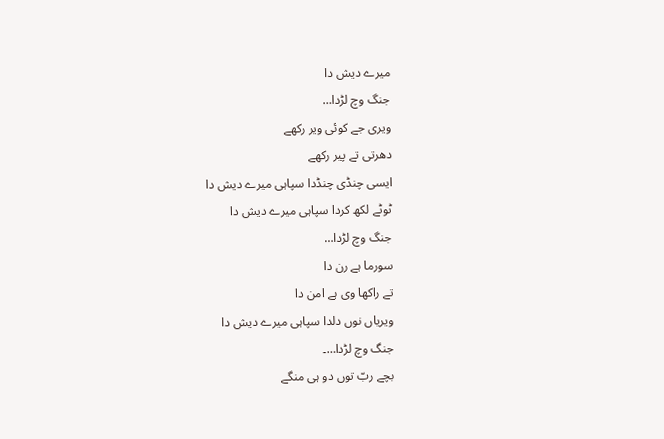میرے دیش دا
جنگ وچ لڑدا…
ویری جے کوئی ویر رکھے
دھرتی تے پیر رکھے
ایسی چنڈی چنڈدا سپاہی میرے دیش دا
ٹوٹے لکھ کردا سپاہی میرے دیش دا
جنگ وچ لڑدا…
سورما ہے رن دا
تے راکھا وی ہے امن دا
ویریاں نوں دلدا سپاہی میرے دیش دا
جنگ وچ لڑدا…۔
بچے ربّ توں دو ہی منگے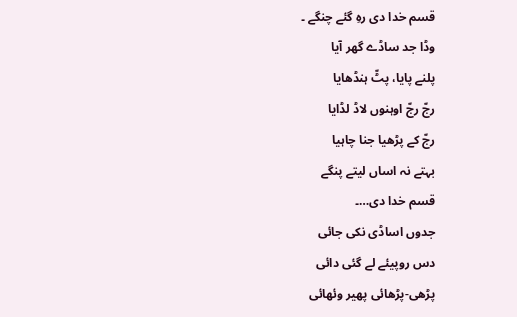قسم خدا دی رہِ گئے چنگے ۔
وڈا جد ساڈے گھر آیا
پلنے پایا، پٹّ ہنڈھایا
رجّ رجّ اوہنوں لاڈ لڈایا
رجّ کے پڑھیا جنا چاہیا
بہتے نہ اساں لیتے پنگے
قسم خدا دی…۔
جدوں اساڈی نکی جائی
دس روپیئے لے گئی دائی
پڑھی-پڑھائی پھیر وئھائی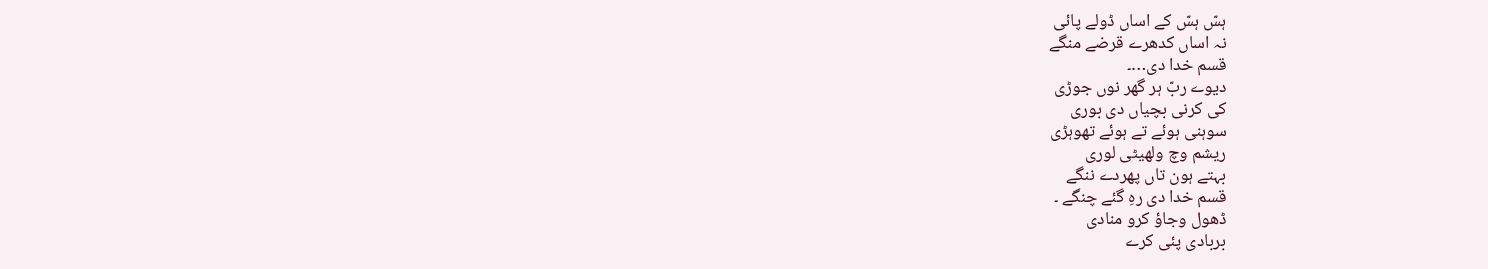ہسّ ہسّ کے اساں ڈولے پائی
نہ اساں کدھرے قرضے منگے
قسم خدا دی…۔
دیوے ربّ ہر گھر نوں جوڑی
کی کرنی بچیاں دی بوری
سوہنی ہوئے تے ہوئے تھوہڑی
ریشم وچ ولھیٹی لوری
بہتے ہون تاں پھردے ننگے
قسم خدا دی رہِ گئے چنگے ۔
ڈھول وجاؤ کرو منادی
بربادی پئی کرے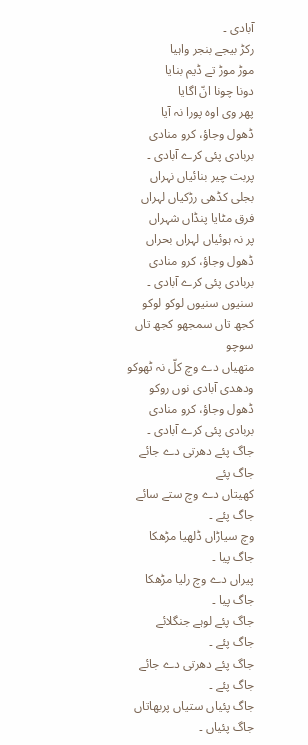آبادی ۔
رکڑ بیجے بنجر واہیا
موڑ موڑ تے ڈیم بنایا
دونا چونا انّ اگایا
پھر وی اوہ پورا نہ آیا
ڈھول وجاؤ، کرو منادی
بربادی پئی کرے آبادی ۔
پربت چیر بنائیاں نہراں
بجلی کڈھی رڑکیاں لہراں
فرق مٹایا پنڈاں شہراں
پر نہ ہوئیاں لہراں بحراں
ڈھول وجاؤ، کرو منادی
بربادی پئی کرے آبادی ۔
سنیوں سنیوں لوکو لوکو
کجھ تاں سمجھو کجھ تاں سوچو
متھیاں دے وچ کلّ نہ ٹھوکو
ودھدی آبادی نوں روکو
ڈھول وجاؤ، کرو منادی
بربادی پئی کرے آبادی ۔
جاگ پئے دھرتی دے جائے
جاگ پئے
کھیتاں دے وچ ستے سائے
جاگ پئے ۔
وچ سیاڑاں ڈلھیا مڑھکا جاگ پیا ۔
پیراں دے وچ رلیا مڑھکا جاگ پیا ۔
جاگ پئے لوہے جنگلائے
جاگ پئے ۔
جاگ پئے دھرتی دے جائے
جاگ پئے ۔
جاگ پئیاں ستیاں پربھاتاں جاگ پئیاں ۔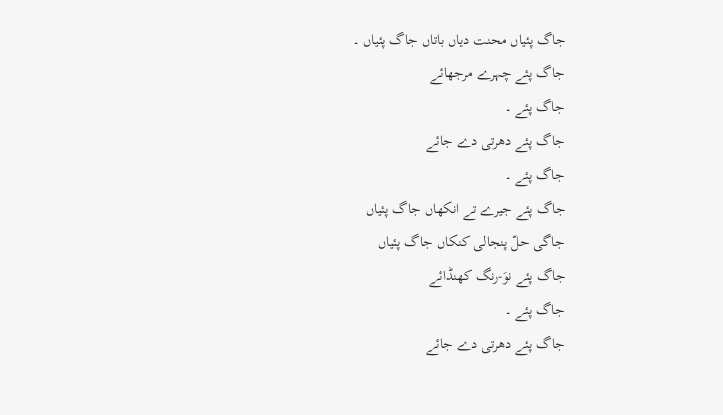جاگ پئیاں محنت دیاں باتاں جاگ پئیاں ۔
جاگ پئے چہرے مرجھائے
جاگ پئے ۔
جاگ پئے دھرتی دے جائے
جاگ پئے ۔
جاگ پئے جیرے تے انکھاں جاگ پئیاں
جاگی حلّ پنجالی کنکاں جاگ پئیاں
جاگ پئے نوَ-رنگ کھنڈائے
جاگ پئے ۔
جاگ پئے دھرتی دے جائے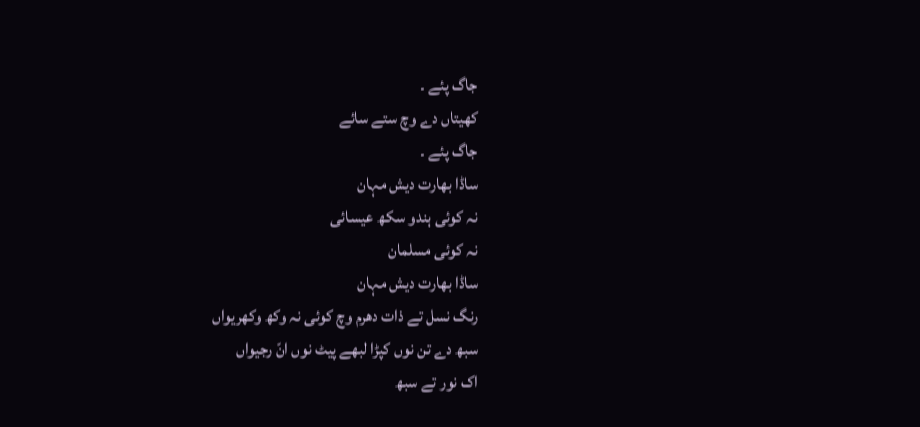جاگ پئے ۔
کھیتاں دے وچ ستے سائے
جاگ پئے ۔
ساڈا بھارت دیش مہان
نہ کوئی ہندو سکھ عیسائی
نہ کوئی مسلمان
ساڈا بھارت دیش مہان
رنگ نسل تے ذات دھرم وچ کوئی نہ وکھ وکھریواں
سبھ دے تن نوں کپڑا لبھے پیٹ نوں انّ رجیواں
اک نور تے سبھ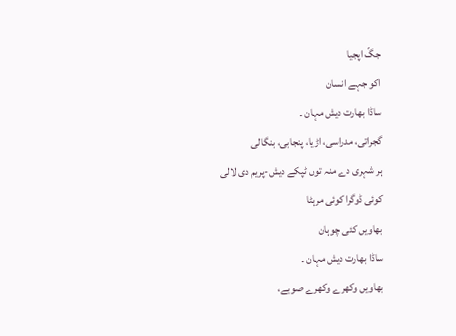جگّ اپجیا
اکو جہے انسان
ساڈا بھارت دیش مہان ۔
گجراتی، مدراسی، اڑیا، پنجابی، بنگالی
ہر شہری دے منہ توں ٹپکے دیش-پریم دی لالی
کوئی ڈوگرا کوئی مرہٹا
بھاویں کئی چوہان
ساڈا بھارت دیش مہان ۔
بھاویں وکھرے وکھرے صوبے،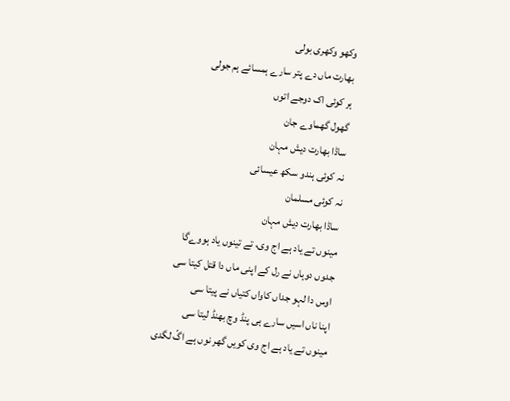وکھو وکھری بولی
بھارت ماں دے پتر سارے ہمسائے ہم جولی
ہر کوئی اک دوجے اتوں
گھول گھماوے جان
ساڈا بھارت دیش مہان
نہ کوئی ہندو سکھ عیسائی
نہ کوئی مسلمان
ساڈا بھارت دیش مہان
مینوں تے یاد ہے اج وی، تے تینوں یاد ہووےگا
جدوں دوہاں نے رل کے اپنی ماں دا قتل کیتا سی
اوس دا لہو جداں کاواں کتیاں نے پیتا سی
اپنا ناں اسیں سارے ہی پنڈ وچ بھنڈ لیتا سی
مینوں تے یاد ہے اج وی کویں گھر نوں ہے اگّ لگدی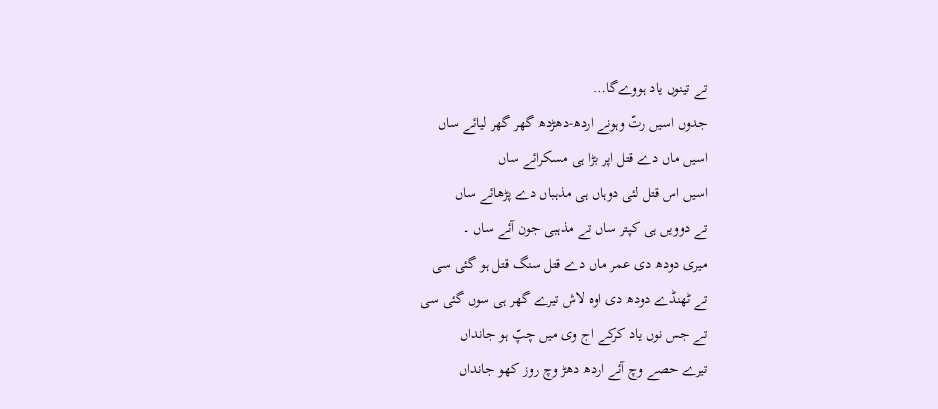تے تینوں یاد ہووےگا…
جدوں اسیں رتّ وہونے اردھ-دھڑدھ گھر گھر لیائے ساں
اسیں ماں دے قتل اپر بڑا ہی مسکرائے ساں
اسیں اس قتل لئی دوہاں ہی مذہباں دے پڑھائے ساں
تے دوویں ہی کپتر ساں تے مذہبی جون آئے ساں ۔
میری دودھ دی عمر ماں دے قتل سنگ قتل ہو گئی سی
تے ٹھنڈے دودھ دی اوہ لاش تیرے گھر ہی سوں گئی سی
تے جس نوں یاد کرکے اج وی میں چپّ ہو جانداں
تیرے حصے وچ آئے اردھ دھڑ وچ روز کھو جانداں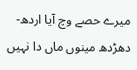میرے حصے وچ آیا اردھ-دھڑدھ مینوں ماں دا نہیں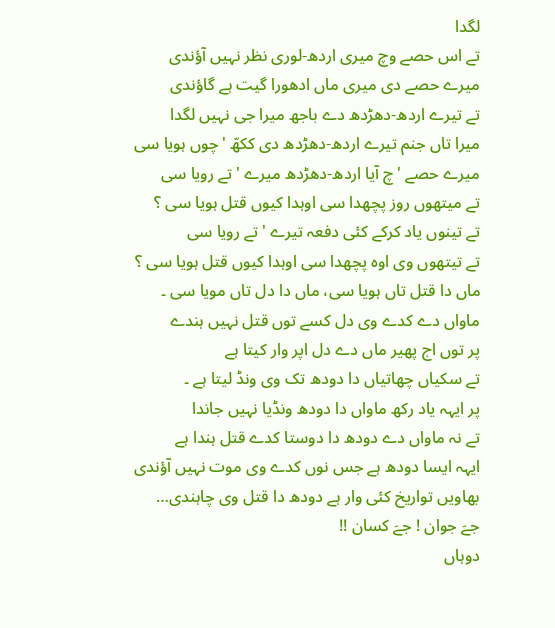لگدا
تے اس حصے وچ میری اردھ-لوری نظر نہیں آؤندی
میرے حصے دی میری ماں ادھورا گیت ہے گاؤندی
تے تیرے اردھ-دھڑدھ دے باجھ میرا جی نہیں لگدا
میرا تاں جنم تیرے اردھ-دھڑدھ دی ککھّ 'چوں ہویا سی
میرے حصے 'چ آیا اردھ-دھڑدھ میرے 'تے رویا سی
تے میتھوں روز پچھدا سی اوہدا کیوں قتل ہویا سی ؟
تے تینوں یاد کرکے کئی دفعہ تیرے 'تے رویا سی
تے تیتھوں وی اوہ پچھدا سی اوہدا کیوں قتل ہویا سی ؟
ماں دا قتل تاں ہویا سی، ماں دا دل تاں مویا سی ۔
ماواں دے کدے وی دل کسے توں قتل نہیں ہندے
پر توں اج پھیر ماں دے دل اپر وار کیتا ہے
تے سکیاں چھاتیاں دا دودھ تک وی ونڈ لیتا ہے ۔
پر ایہہ یاد رکھ ماواں دا دودھ ونڈیا نہیں جاندا
تے نہ ماواں دے دودھ دا دوستا کدے قتل ہندا ہے
ایہہ ایسا دودھ ہے جس نوں کدے وی موت نہیں آؤندی
بھاویں تواریخ کئی وار ہے دودھ دا قتل وی چاہندی…
جےَ جوان ! جےَ کسان !!
دوہاں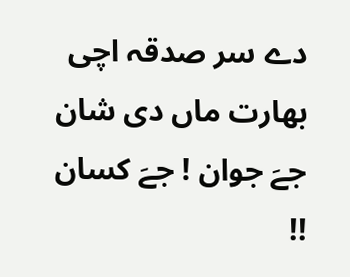دے سر صدقہ اچی بھارت ماں دی شان
جےَ جوان ! جےَ کسان !!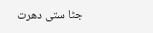جٹا ستی دھرت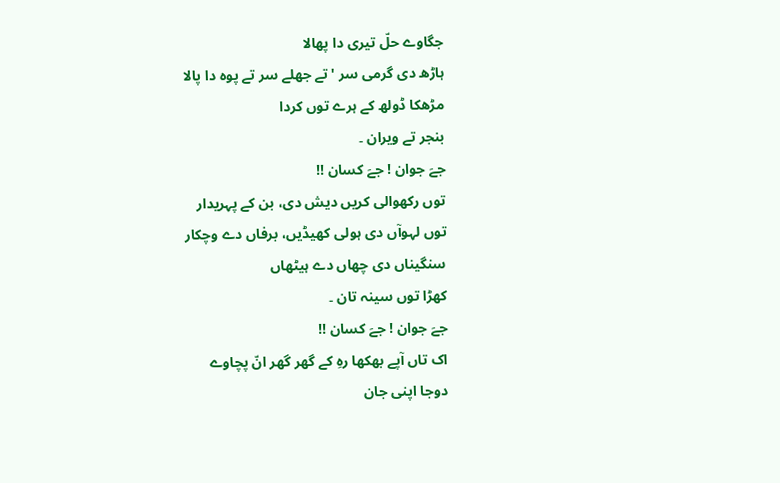جگاوے حلّ تیری دا پھالا
ہاڑھ دی گرمی سر 'تے جھلے سر تے پوہ دا پالا
مڑھکا ڈولھ کے ہرے توں کردا
بنجر تے ویران ۔
جےَ جوان ! جےَ کسان !!
توں رکھوالی کریں دیش دی، بن کے پہریدار
توں لہوآں دی ہولی کھیڈیں، برفاں دے وچکار
سنگیناں دی چھاں دے ہیٹھاں
کھڑا توں سینہ تان ۔
جےَ جوان ! جےَ کسان !!
اک تاں آپے بھکھا رہِ کے گھر گھر انّ پچاوے
دوجا اپنی جان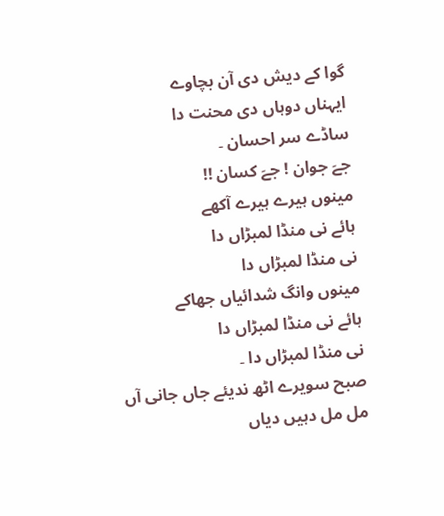گوا کے دیش دی آن بچاوے
ایہناں دوہاں دی محنت دا
ساڈے سر احسان ۔
جےَ جوان ! جےَ کسان !!
مینوں ہیرے ہیرے آکھے
ہائے نی منڈا لمبڑاں دا
نی منڈا لمبڑاں دا
مینوں وانگ شدائیاں جھاکے
ہائے نی منڈا لمبڑاں دا
نی منڈا لمبڑاں دا ۔
صبح سویرے اٹھ ندیئے جاں جانی آں
مل مل دہیں دیاں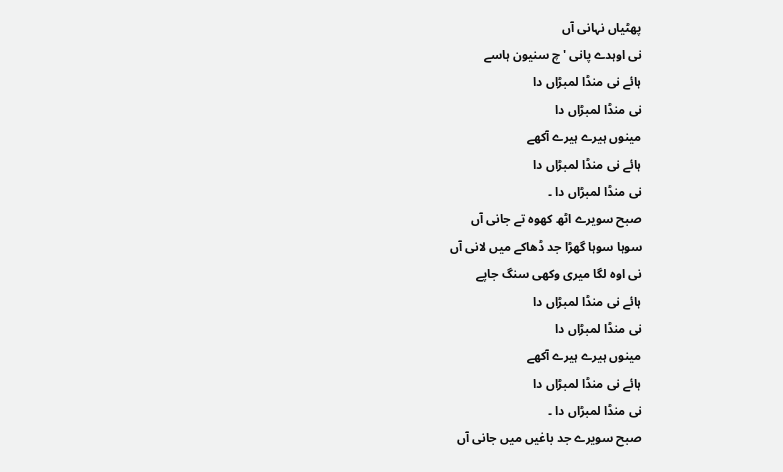پھٹیاں نہانی آں
نی اوہدے پانی 'چ سنیون ہاسے
ہائے نی منڈا لمبڑاں دا
نی منڈا لمبڑاں دا
مینوں ہیرے ہیرے آکھے
ہائے نی منڈا لمبڑاں دا
نی منڈا لمبڑاں دا ۔
صبح سویرے اٹھ کھوہ تے جانی آں
سوہا سوہا گھڑا جد ڈھاکے میں لانی آں
نی اوہ لگا میری وکھی سنگ جاپے
ہائے نی منڈا لمبڑاں دا
نی منڈا لمبڑاں دا
مینوں ہیرے ہیرے آکھے
ہائے نی منڈا لمبڑاں دا
نی منڈا لمبڑاں دا ۔
صبح سویرے جد باغیں میں جانی آں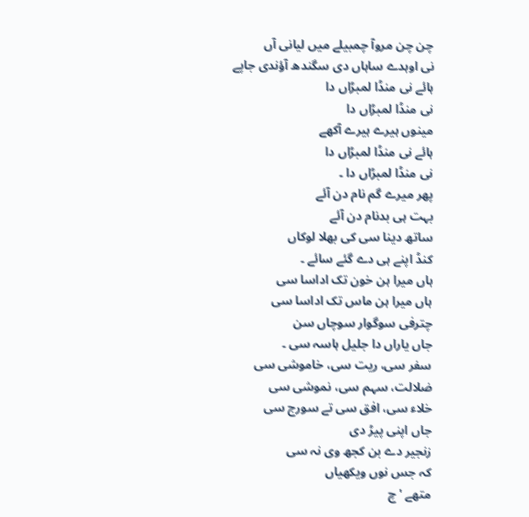چن چن مروآ چمبیلے میں لیانی آں
نی اوہدے ساہاں دی سگندھ آؤندی جاپے
ہائے نی منڈا لمبڑاں دا
نی منڈا لمبڑاں دا
مینوں ہیرے ہیرے آکھے
ہائے نی منڈا لمبڑاں دا
نی منڈا لمبڑاں دا ۔
پھر میرے گم نام دن آئے
بہت ہی بدنام دن آئے
ساتھ دینا سی کی بھلا لوکاں
کنڈ اپنے ہی دے گئے سائے ۔
ہاں میرا ہن خون تک اداسا سی
ہاں میرا ہن ماس تک اداسا سی
چترفی سوگوار سوچاں سن
جاں یاراں دا جلیل ہاسہ سی ۔
سفر سی، ریت سی، خاموشی سی
ضلالت، سہم سی، نموشی سی
خلاء سی، افق سی تے سورج سی
جاں اپنی پیڑ دی
زنجیر دے بن کجھ وی نہ سی
کہ جس نوں ویکھیاں
متھے 'چ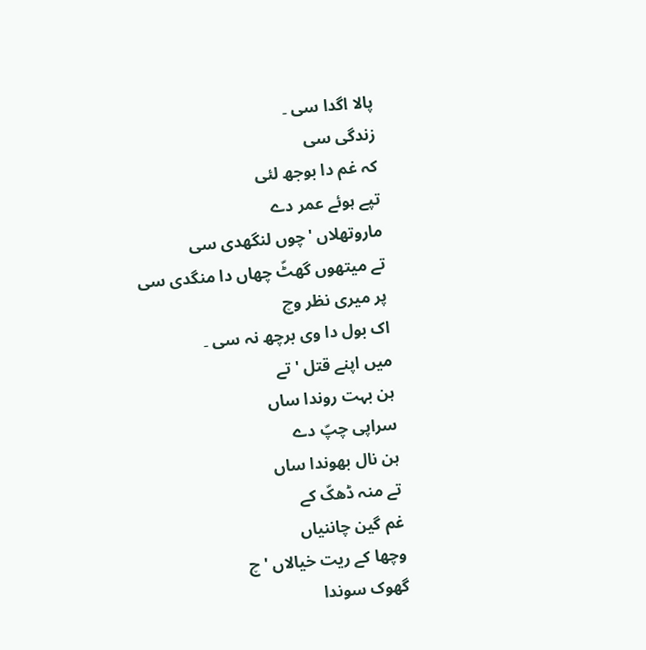پالا اگدا سی ۔
زندگی سی
کہ غم دا بوجھ لئی
تپے ہوئے عمر دے
ماروتھلاں 'چوں لنگھدی سی
تے میتھوں گھٹّ چھاں دا منگدی سی
پر میری نظر وچ
اک بول دا وی برچھ نہ سی ۔
میں اپنے قتل 'تے
ہن بہت روندا ساں
سراپی چپّ دے
ہن نال بھوندا ساں
تے منہ ڈھکّ کے
غم گین چاننیاں
وچھا کے ریت خیالاں 'چ
گھوک سوندا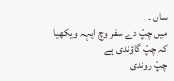ساں ۔
میں چپّ دے سفر وچ ایہہ ویکھیا
کہ چپّ گاؤندی ہے
چپّ روندی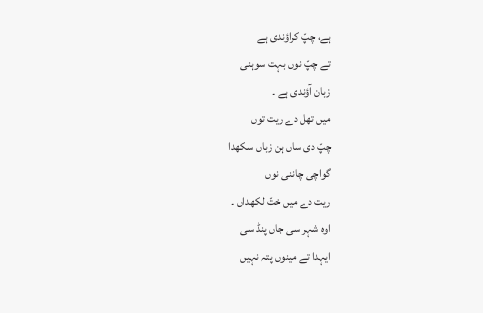ہے، چپّ کراؤندی ہے
تے چپّ نوں بہت سوہنی
زبان آؤندی ہے ۔
میں تھل دے ریت توں
چپّ دی ساں ہن زباں سکھدا
گواچی چاننی نوں
ریت دے میں ختّ لکھداں ۔
اوہ شہر سی جاں پنڈ سی
ایہدا تے مینوں پتہ نہیں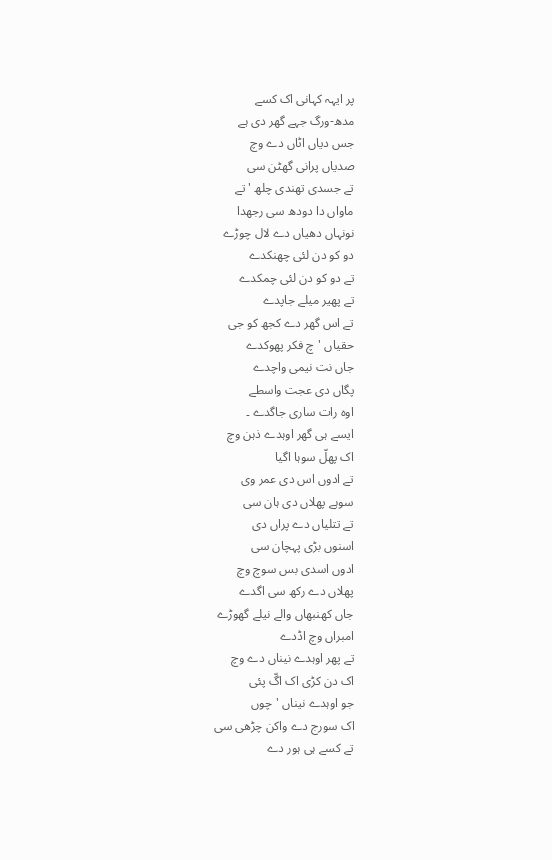پر ایہہ کہانی اک کسے
مدھ-ورگ جہے گھر دی ہے
جس دیاں اٹاں دے وچ
صدیاں پرانی گھٹن سی
تے جسدی تھندی چلھ 'تے
ماواں دا دودھ سی رجھدا
نونہاں دھیاں دے لال چوڑے
دو کو دن لئی چھنکدے
تے دو کو دن لئی چمکدے
تے پھیر میلے جاپدے
تے اس گھر دے کجھ کو جی
حقیاں 'چ فکر پھوکدے
جاں نت نیمی واچدے
پگاں دی عجت واسطے
اوہ رات ساری جاگدے ۔
ایسے ہی گھر اوہدے ذہن وچ
اک پھلّ سوہا اگیا
تے ادوں اس دی عمر وی
سوہے پھلاں دی ہان سی
تے تتلیاں دے پراں دی
اسنوں بڑی پہچان سی
ادوں اسدی بس سوچ وچ
پھلاں دے رکھ سی اگدے
جاں کھنبھاں والے نیلے گھوڑے
امبراں وچ اڈدے
تے پھر اوہدے نیناں دے وچ
اک دن کڑی اک اگّ پئی
جو اوہدے نیناں 'چوں
اک سورج دے واکن چڑھی سی
تے کسے ہی ہور دے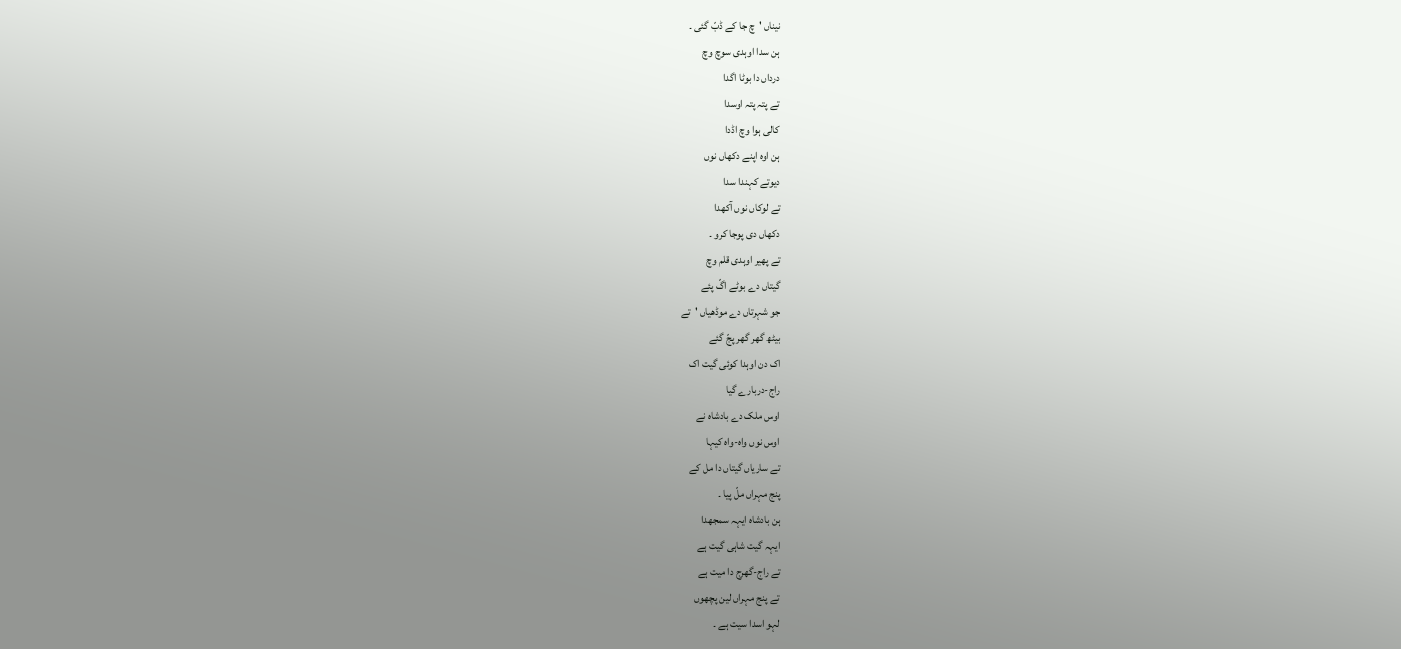نیناں 'چ جا کے ڈبّ گئی ۔
ہن سدا اوہدی سوچ وچ
درداں دا بوٹا اگدا
تے پتہ پتہ اوسدا
کالی ہوا وچ اڈدا
ہن اوہ اپنے دکھاں نوں
دیوتے کہندا سدا
تے لوکاں نوں آکھدا
دکھاں دی پوجا کرو ۔
تے پھیر اوہدی قلم وچ
گیتاں دے بوٹے اگّ پئے
جو شہرتاں دے موڈھیاں 'تے
بیٹھ گھر گھر پجّ گئے
اک دن اوہدا کوئی گیت اک
راج-دربارے گیا
اوس ملک دے بادشاہ نے
اوس نوں واہ-واہ کیہا
تے ساریاں گیتاں دا مل کے
پنج مہراں ملّ پیا ۔
ہن بادشاہ ایہہ سمجھدا
ایہہ گیت شاہی گیت ہے
تے راج-گھرج دا میت ہے
تے پنج مہراں لین پچھوں
لہو اسدا سیت ہے ۔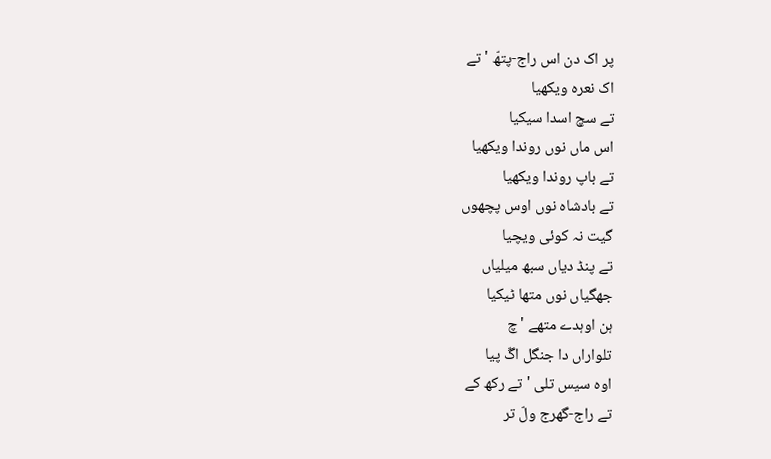پر اک دن اس راج-پتھّ 'تے
اک نعرہ ویکھیا
تے سچ اسدا سیکیا
اس ماں نوں روندا ویکھیا
تے باپ روندا ویکھیا
تے بادشاہ نوں اوس پچھوں
گیت نہ کوئی ویچیا
تے پنڈ دیاں سبھ میلیاں
جھگیاں نوں متھا ٹیکیا
ہن اوہدے متھے 'چ
تلواراں دا جنگل اگّ پیا
اوہ سیس تلی 'تے رکھ کے
تے راج-گھرج ولّ تر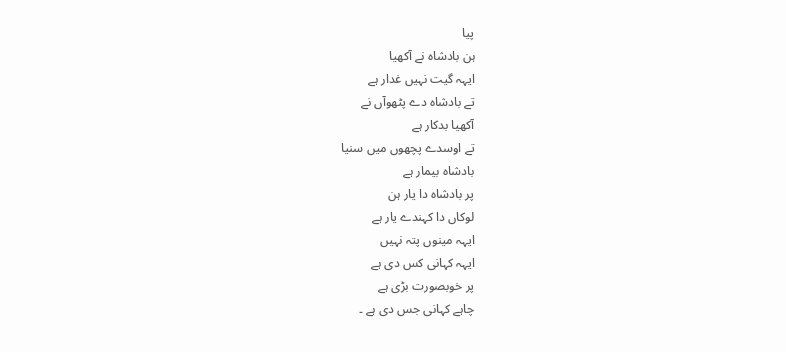پیا
ہن بادشاہ نے آکھیا
ایہہ گیت نہیں غدار ہے
تے بادشاہ دے پٹھوآں نے
آکھیا بدکار ہے
تے اوسدے پچھوں میں سنیا
بادشاہ بیمار ہے
پر بادشاہ دا یار ہن
لوکاں دا کہندے یار ہے
ایہہ مینوں پتہ نہیں
ایہہ کہانی کس دی ہے
پر خوبصورت بڑی ہے
چاہے کہانی جس دی ہے ۔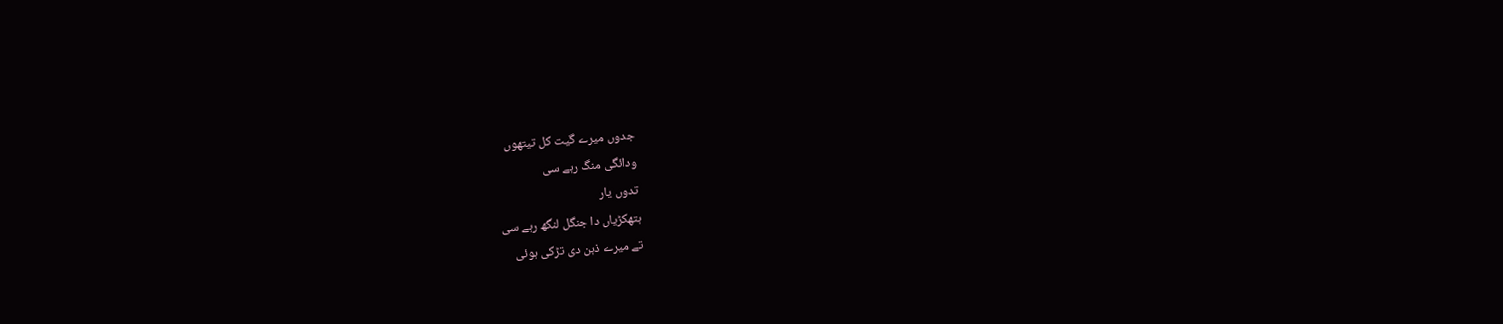جدوں میرے گیت کل تیتھوں
ودائگی منگ رہے سی
تدوں یار
ہتھکڑیاں دا جنگل لنگھ رہے سی
تے میرے ذہن دی تڑکی ہوئی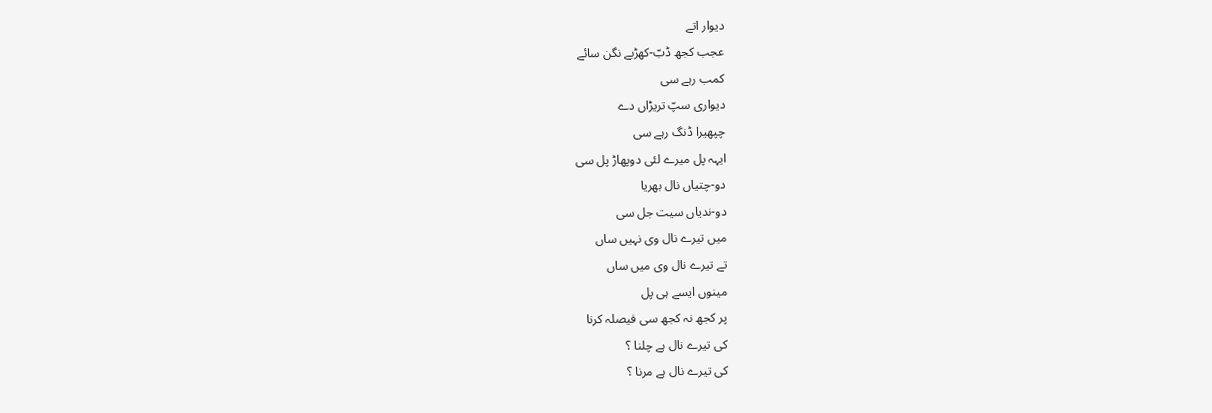دیوار اتے
عجب کجھ ڈبّ-کھڑبے نگن سائے
کمب رہے سی
دیواری سپّ تریڑاں دے
چپھیرا ڈنگ رہے سی
ایہہ پل میرے لئی دوپھاڑ پل سی
دو-چتیاں نال بھریا
دو-ندیاں سیت جل سی
میں تیرے نال وی نہیں ساں
تے تیرے نال وی میں ساں
مینوں ایسے ہی پل
پر کجھ نہ کجھ سی فیصلہ کرنا
کی تیرے نال ہے چلنا ؟
کی تیرے نال ہے مرنا ؟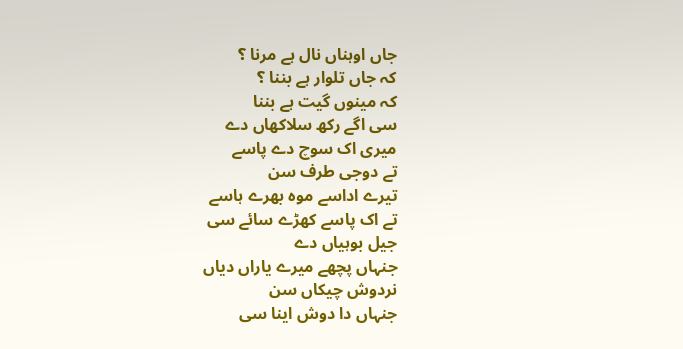جاں اوہناں نال ہے مرنا ؟
کہ جاں تلوار ہے بننا ؟
کہ مینوں گیت ہے بننا
سی اگے رکھ سلاکھاں دے
میری اک سوچ دے پاسے
تے دوجی طرف سن
تیرے اداسے موہ بھرے ہاسے
تے اک پاسے کھڑے سائے سی
جیل بوہیاں دے
جنہاں پچھے میرے یاراں دیاں
نردوش چیکاں سن
جنہاں دا دوش اینا سی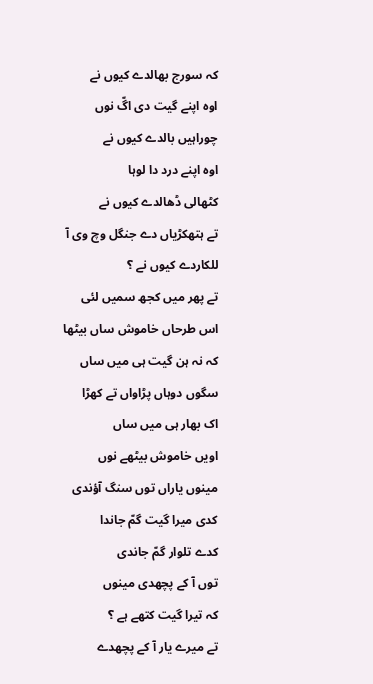کہ سورج بھالدے کیوں نے
اوہ اپنے گیت دی اگّ نوں
چوراہیں بالدے کیوں نے
اوہ اپنے درد دا لوہا
کٹھالی ڈھالدے کیوں نے
تے ہتھکڑیاں دے جنگل وچ وی آ
للکاردے کیوں نے ؟
تے پھر میں کجھ سمیں لئی
اس طرحاں خاموش ساں بیٹھا
کہ نہ ہن گیت ہی میں ساں
سگوں دوہاں پڑاواں تے کھڑا
اک بھار ہی میں ساں
اویں خاموش بیٹھے نوں
مینوں یاراں توں سنگ آؤندی
کدی میرا گیت گمّ جاندا
کدے تلوار گمّ جاندی
توں آ کے پچھدی مینوں
کہ تیرا گیت کتھے ہے ؟
تے میرے یار آ کے پچھدے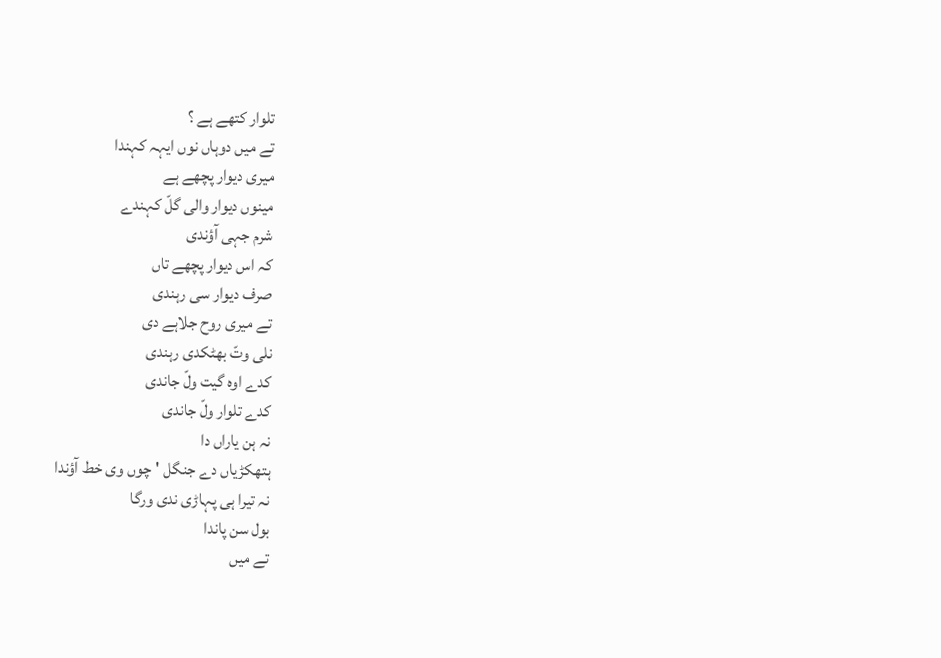تلوار کتھے ہے ؟
تے میں دوہاں نوں ایہہ کہندا
میری دیوار پچھے ہے
مینوں دیوار والی گلّ کہندے
شرم جہی آؤندی
کہ اس دیوار پچھے تاں
صرف دیوار سی رہندی
تے میری روح جلاہے دی
نلی وتّ بھٹکدی رہندی
کدے اوہ گیت ولّ جاندی
کدے تلوار ولّ جاندی
نہ ہن یاراں دا
ہتھکڑیاں دے جنگل 'چوں وی خط آؤندا
نہ تیرا ہی پہاڑی ندی ورگا
بول سن پاندا
تے میں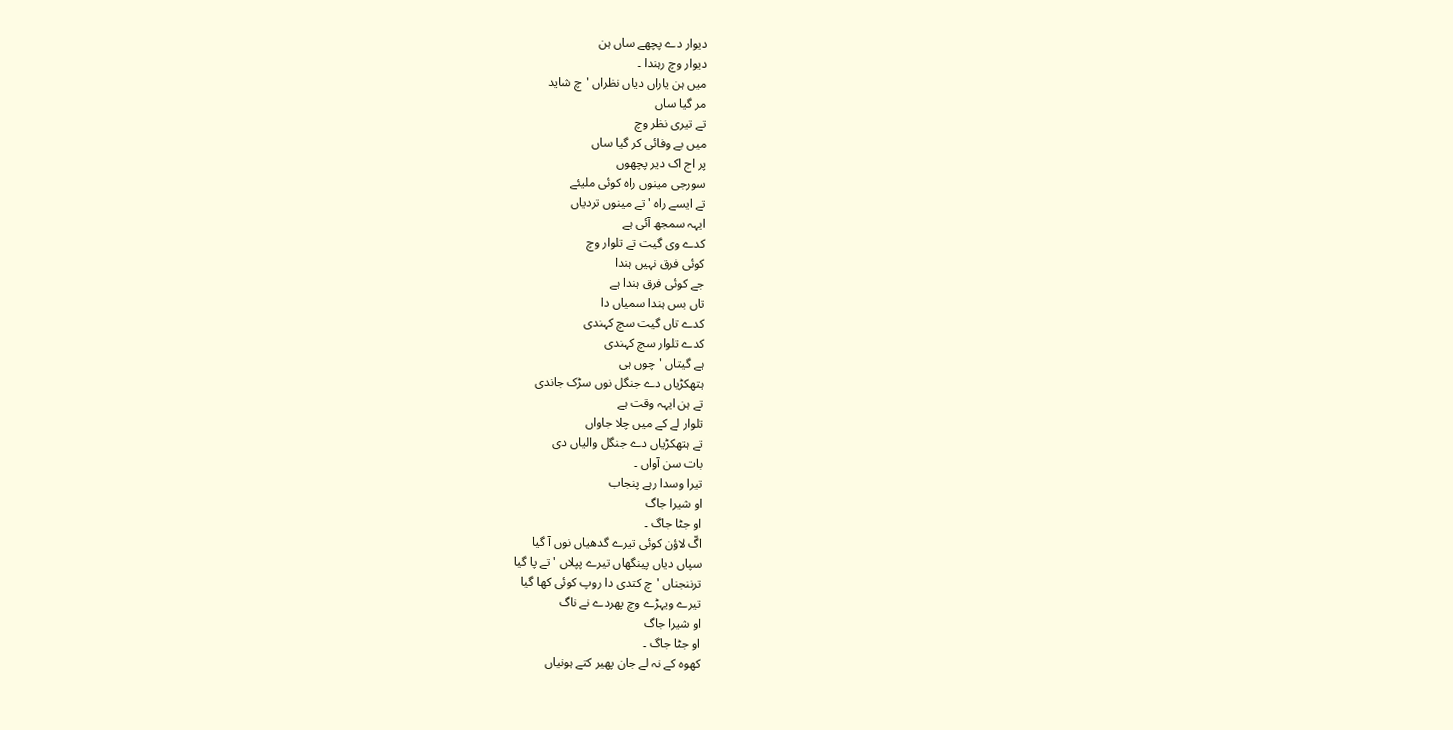دیوار دے پچھے ساں ہن
دیوار وچ رہندا ۔
میں ہن یاراں دیاں نظراں 'چ شاید
مر گیا ساں
تے تیری نظر وچ
میں بے وفائی کر گیا ساں
پر اج اک دیر پچھوں
سورجی مینوں راہ کوئی ملیئے
تے ایسے راہ 'تے مینوں تردیاں
ایہہ سمجھ آئی ہے
کدے وی گیت تے تلوار وچ
کوئی فرق نہیں ہندا
جے کوئی فرق ہندا ہے
تاں بس ہندا سمیاں دا
کدے تاں گیت سچ کہندی
کدے تلوار سچ کہندی
ہے گیتاں 'چوں ہی
ہتھکڑیاں دے جنگل نوں سڑک جاندی
تے ہن ایہہ وقت ہے
تلوار لے کے میں چلا جاواں
تے ہتھکڑیاں دے جنگل والیاں دی
بات سن آواں ۔
تیرا وسدا رہے پنجاب
او شیرا جاگ
او جٹا جاگ ۔
اگّ لاؤن کوئی تیرے گدھیاں نوں آ گیا
سپاں دیاں پینگھاں تیرے پپلاں 'تے پا گیا
ترننجناں 'چ کتدی دا روپ کوئی کھا گیا
تیرے ویہڑے وچ پھردے نے ناگ
او شیرا جاگ
او جٹا جاگ ۔
کھوہ کے نہ لے جان پھیر کتے ہونیاں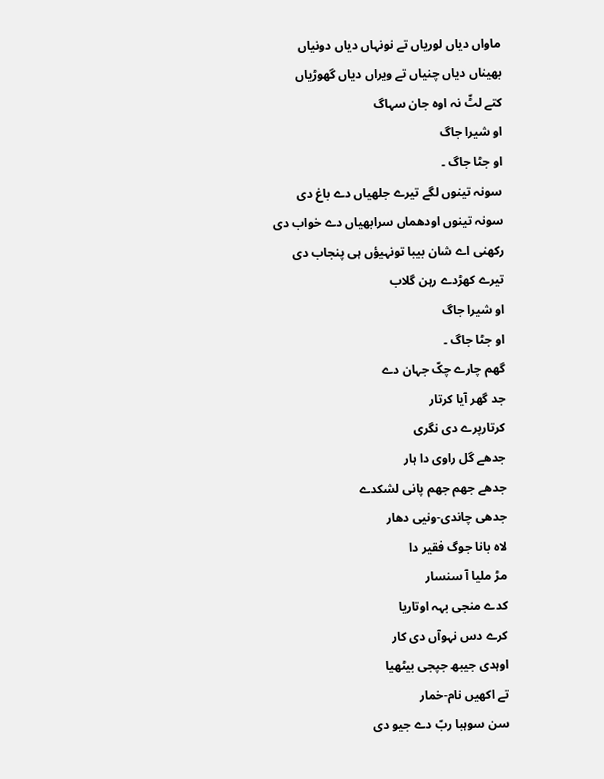ماواں دیاں لوریاں تے نونہاں دیاں دونیاں
بھیناں دیاں چنیاں تے ویراں دیاں گھوڑیاں
کتے لٹّ نہ اوہ جان سہاگ
او شیرا جاگ
او جٹا جاگ ۔
سونہ تینوں لگے تیرے جلھیاں دے باغ دی
سونہ تینوں اودھماں سرابھیاں دے خواب دی
رکھنی اے شان بیبا تونہیؤں ہی پنجاب دی
تیرے کھڑدے رہن گلاب
او شیرا جاگ
او جٹا جاگ ۔
گھم چارے چکّ جہان دے
جد گھر آیا کرتار
کرتارپرے دی نگری
جدھے گل راوی دا ہار
جدھے جھم جھم پانی لشکدے
جدھی چاندی-ونیی دھار
لاہ بانا جوگ فقیر دا
مڑ ملیا آ سنسار
کدے منجی بہہ اوتاریا
کرے دس نہوآں دی کار
اوہدی جیبھ جپجی بیٹھیا
تے اکھیں نام-خمار
سن سوہبا ربّ دے جیو دی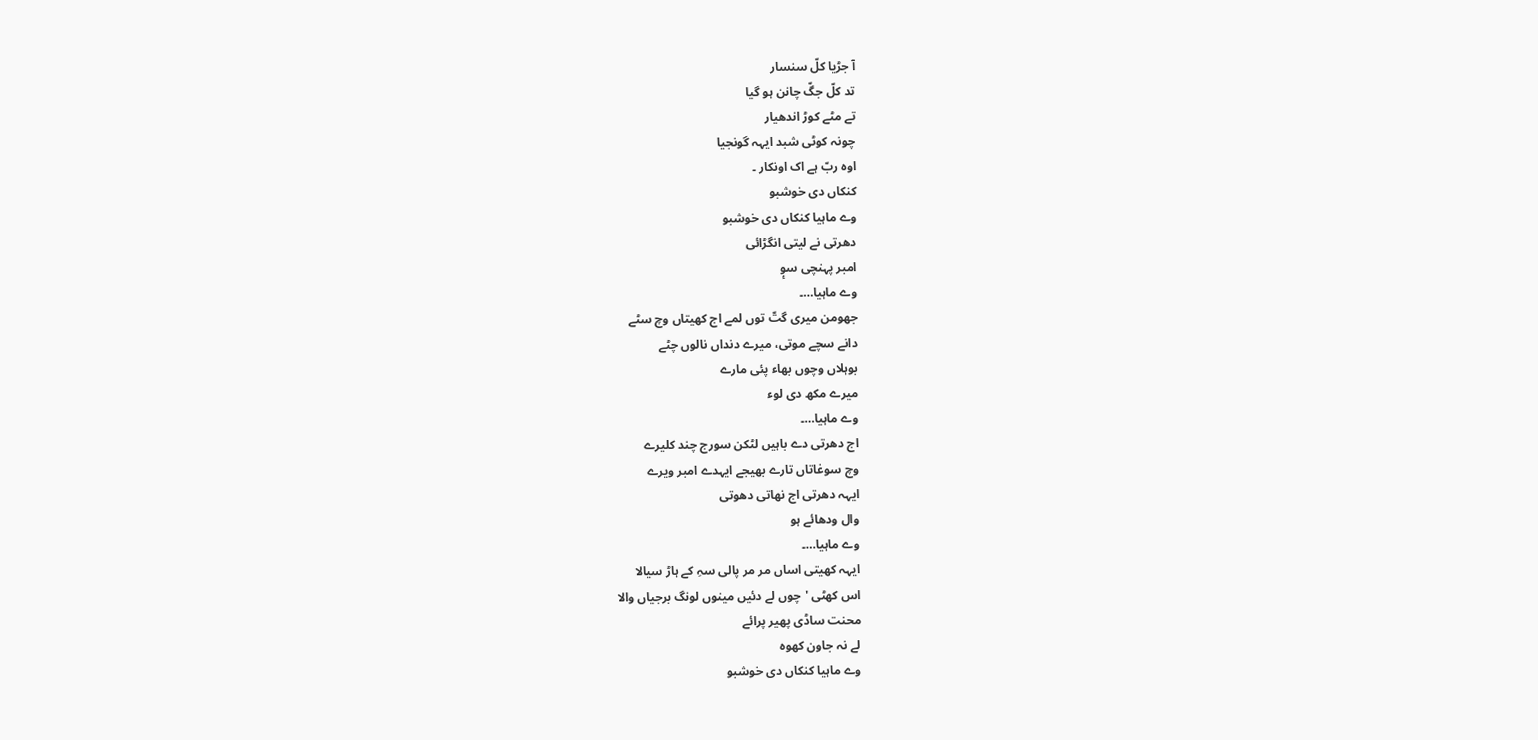آ جڑیا کلّ سنسار
تد کلّ جگّ چانن ہو گیا
تے مٹے کوڑ اندھیار
چونہ کوٹی شبد ایہہ گونجیا
اوہ ربّ ہے اک اونکار ۔
کنکاں دی خوشبو
وے ماہیا کنکاں دی خوشبو
دھرتی نے لیتی انگڑائی
امبر پہنچی سوٕ
وے ماہیا…۔
جھومن میری گتّ توں لمے اج کھیتاں وچ سٹے
دانے سچے موتی، میرے دنداں نالوں چٹے
بوہلاں وچوں بھاء پئی مارے
میرے مکھ دی لوء
وے ماہیا…۔
اج دھرتی دے باہیں لٹکن سورج چند کلیرے
وچ سوغاتاں تارے بھیجے ایہدے امبر ویرے
ایہہ دھرتی اج نھاتی دھوتی
وال ودھائے ہو
وے ماہیا…۔
ایہہ کھیتی اساں مر مر پالی سہِ کے ہاڑ سیالا
اس کھٹی 'چوں لے دئیں مینوں لونگ برجیاں والا
محنت ساڈی پھیر پرائے
لے نہ جاون کھوہ
وے ماہیا کنکاں دی خوشبو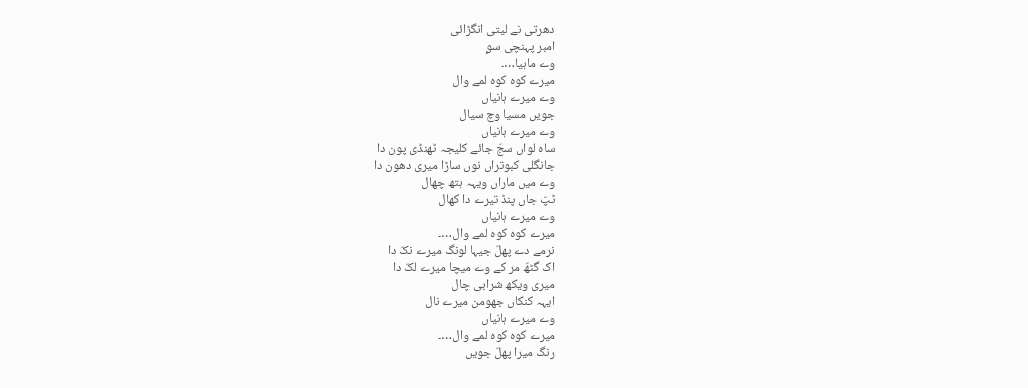دھرتی نے لیتی انگڑائی
امبر پہنچی سوٕ
وے ماہیا…۔
میرے کوہ کوہ لمے وال
وے میرے ہانیاں
جویں مسیا وچ سیال
وے میرے ہانیاں
ساہ لواں سجّ جائے کلیجہ ٹھنڈی پون دا
جانگلی کبوتراں نوں ساڑا میری دھون دا
وے میں ماراں ویہہ ہتھ چھال
ٹپّ جاں پنڈ تیرے دا کھال
وے میرے ہانیاں
میرے کوہ کوہ لمے وال…۔
نرمے دے پھلّ جیہا لونگ میرے نکّ دا
اک گٹھّ مر کے وے میچا میرے لکّ دا
میری ویکھ شرابی چال
ایہہ کنکاں جھومن میرے نال
وے میرے ہانیاں
میرے کوہ کوہ لمے وال…۔
رنگ میرا پھلّ جویں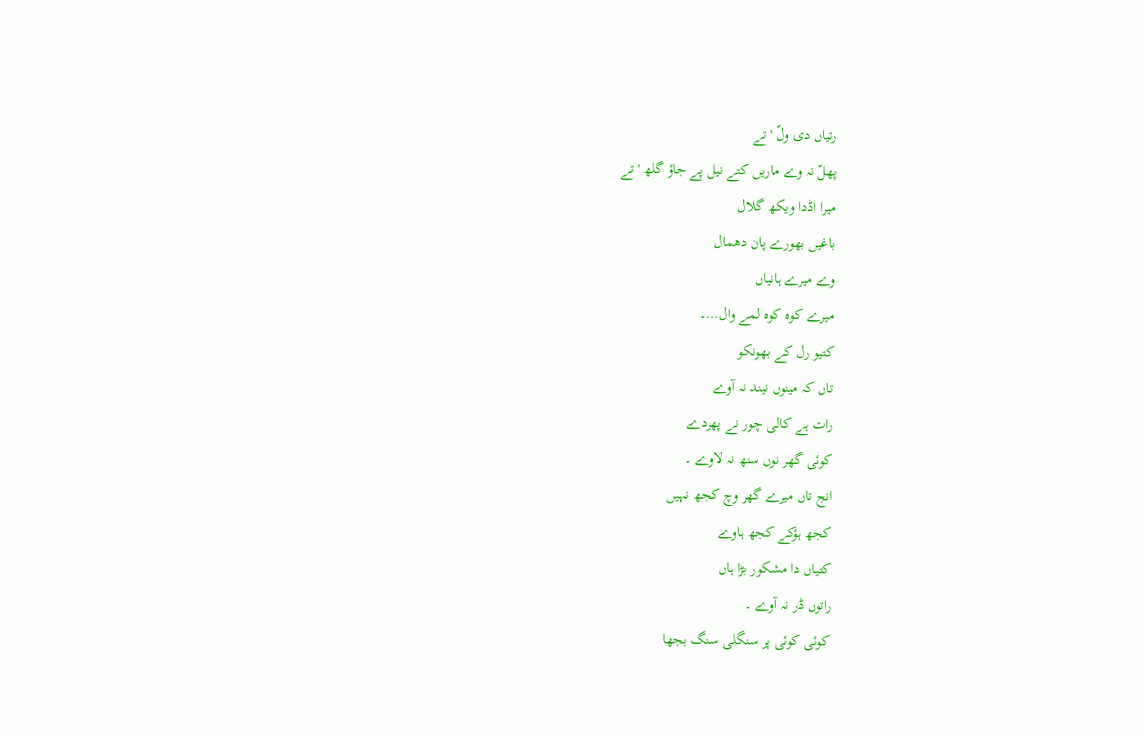رتیاں دی ولّ 'تے
پھلّ نہ وے ماریں کتے نیل پے جاؤ گلھ 'تے
میرا اڈدا ویکھ گلال
باغیں بھورے پان دھمال
وے میرے ہانیاں
میرے کوہ کوہ لمے وال…۔
کتیو رل کے بھونکو
تاں کہ مینوں نیند نہ آوے
رات ہے کالی چور نے پھردے
کوئی گھر نوں سنھ نہ لاوے ۔
انج تاں میرے گھر وچ کجھ نہیں
کجھ ہؤکے کجھ ہاوے
کتیاں دا مشکور بڑا ہاں
راتوں ڈر نہ آوے ۔
کوئی کوئی پر سنگلی سنگ بجھا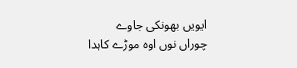ایویں بھونکی جاوے
چوراں نوں اوہ موڑے کاہدا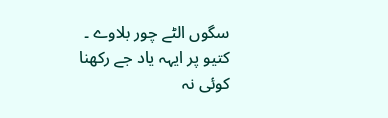سگوں الٹے چور بلاوے ۔
کتیو پر ایہہ یاد جے رکھنا
کوئی نہ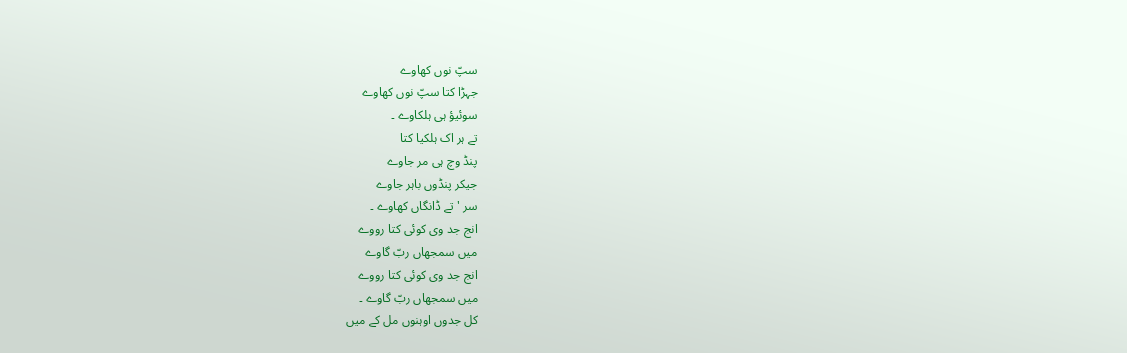سپّ نوں کھاوے
جہڑا کتا سپّ نوں کھاوے
سوئیؤ ہی ہلکاوے ۔
تے ہر اک ہلکیا کتا
پنڈ وچ ہی مر جاوے
جیکر پنڈوں باہر جاوے
سر 'تے ڈانگاں کھاوے ۔
انج جد وی کوئی کتا رووے
میں سمجھاں ربّ گاوے
انج جد وی کوئی کتا رووے
میں سمجھاں ربّ گاوے ۔
کل جدوں اوہنوں مل کے میں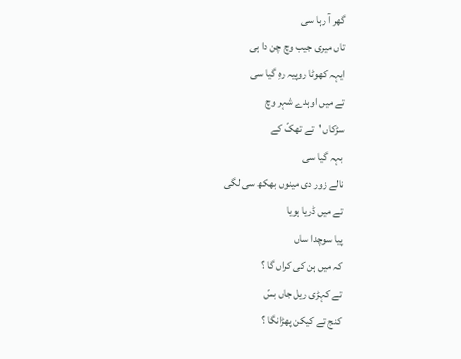گھر آ رہا سی
تاں میری جیب وچ چن دا ہی
ایہہ کھوٹا روپیہ رہِ گیا سی
تے میں اوہدے شہر وچ
سڑکاں 'تے تھکّ کے
بہہ گیا سی
نالے زور دی مینوں بھکھ سی لگی
تے میں ڈریا ہویا
پیا سوچدا ساں
کہ میں ہن کی کراں گا ؟
تے کہڑی ریل جاں بسّ
کنج تے کیکن پھڑانگا ؟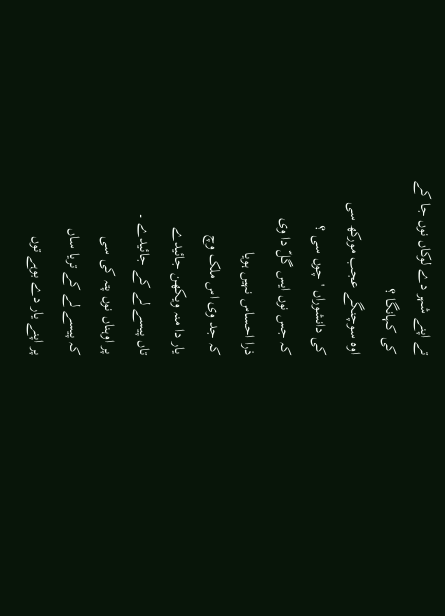تے اپنے شہر دے لوکاں نوں جا کے
کی کہانگا ؟
اوہ سوچنگے عجب مورکھ سی
کی دانشوراں 'چوں سی ؟
کہ جس نوں ایس گلّ دا وی
ذرا احساس نہیں ہویا
کہ جد وی اس ملک وچ
یار دا منہ ویکھن جائیدے
تاں پیسے لے کے جائیدے ۔
پر اوہناں نوں پتہ کی سی
کہ پیسے لے کے تریا ساں
پر اپنے یار دے بوہے توں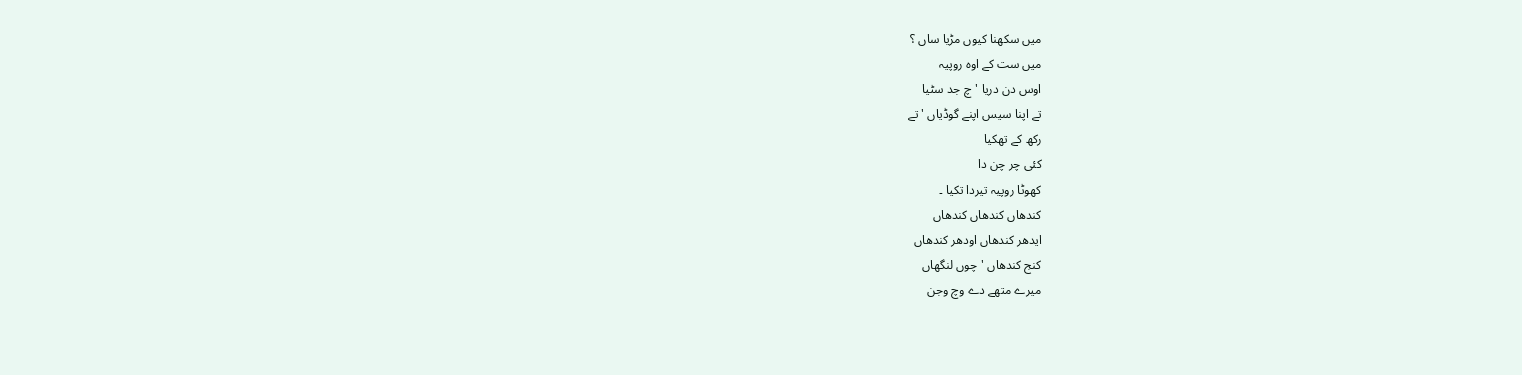میں سکھنا کیوں مڑیا ساں ؟
میں ست کے اوہ روپیہ
اوس دن دریا 'چ جد سٹیا
تے اپنا سیس اپنے گوڈیاں 'تے
رکھ کے تھکیا
کئی چر چن دا
کھوٹا روپیہ تیردا تکیا ۔
کندھاں کندھاں کندھاں
ایدھر کندھاں اودھر کندھاں
کنج کندھاں 'چوں لنگھاں
میرے متھے دے وچ وجن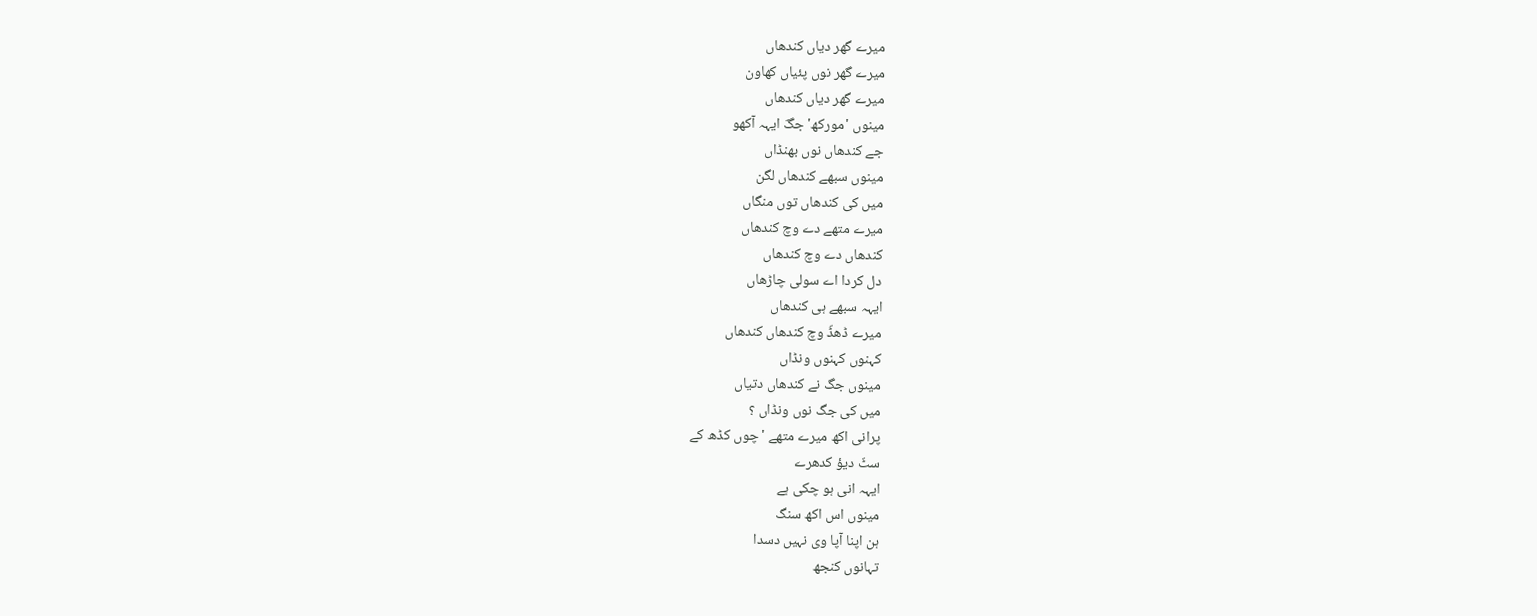میرے گھر دیاں کندھاں
میرے گھر نوں پئیاں کھاون
میرے گھر دیاں کندھاں
مینوں 'مورکھ' جگّ ایہہ آکھو
جے کندھاں نوں بھنڈاں
مینوں سبھے کندھاں لگن
میں کی کندھاں توں منگاں
میرے متھے دے وچ کندھاں
کندھاں دے وچ کندھاں
دل کردا اے سولی چاڑھاں
ایہہ سبھے ہی کندھاں
میرے ڈھڈّ وچ کندھاں کندھاں
کہنوں کہنوں ونڈاں
مینوں جگ نے کندھاں دتیاں
میں کی جگ نوں ونڈاں ؟
پرانی اکھ میرے متھے 'چوں کڈھ کے
سٹّ دیؤ کدھرے
ایہہ انی ہو چکی ہے
مینوں اس اکھ سنگ
ہن اپنا آپا وی نہیں دسدا
تہانوں کنجھ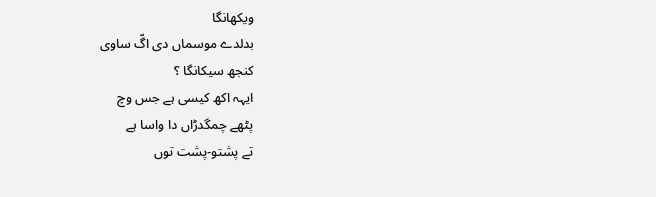ویکھانگا
بدلدے موسماں دی اگّ ساوی
کنجھ سیکانگا ؟
ایہہ اکھ کیسی ہے جس وچ
پٹھے چمگدڑاں دا واسا ہے
تے پشتو-پشت توں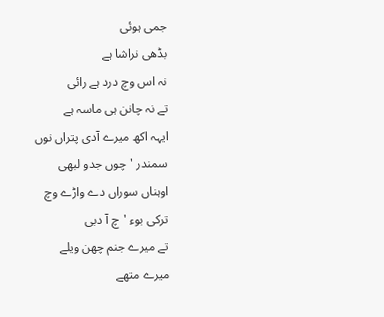جمی ہوئی
بڈھی نراشا ہے
نہ اس وچ درد ہے رائی
تے نہ چانن ہی ماسہ ہے
ایہہ اکھ میرے آدی پتراں نوں
سمندر 'چوں جدو لبھی
اوہناں سوراں دے واڑے وچ
ترکی بوء 'چ آ دبی
تے میرے جنم چھن ویلے
میرے متھے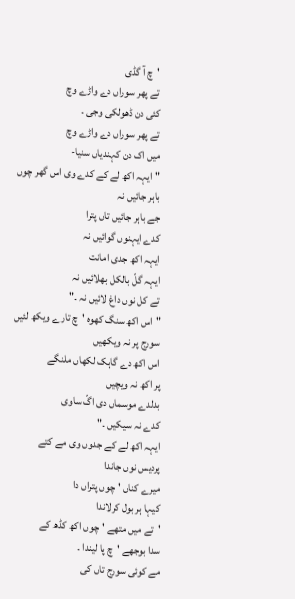'چ آ گڈی
تے پھر سوراں دے واڑے وچ
کئی دن ڈھولکی وجی ۔
تے پھر سوراں دے واڑے وچ
میں اک دن کہندیاں سنیا-
"ایہہ اکھ لے کے کدے وی اس گھر چوں
باہر جائیں نہ
جے باہر جائیں تاں پترا
کدے ایہنوں گوائیں نہ
ایہہ اکھ جدی امانت
ایہہ گلّ بالکل بھلائیں نہ
تے کل نوں داغ لائیں نہ ۔"
"اس اکھ سنگ کھوہ 'چ تارے ویکھ لئیں
سورج پر نہ ویکھیں
اس اکھ دے گاہک لکھاں ملنگے
پر اکھ نہ ویچیں
بدلدے موسماں دی اگّ ساوی
کدے نہ سیکیں ۔"
ایہہ اکھ لے کے جدوں وی مے کتے
پردیس نوں جاندا
میرے کناں 'چوں پتراں دا
کیہا ہر بول کرلاندا
'تے میں متھے 'چوں اکھ کڈھ کے
سدا بوجھے 'چ پا لیندا ۔
مے کوئی سورج تاں کی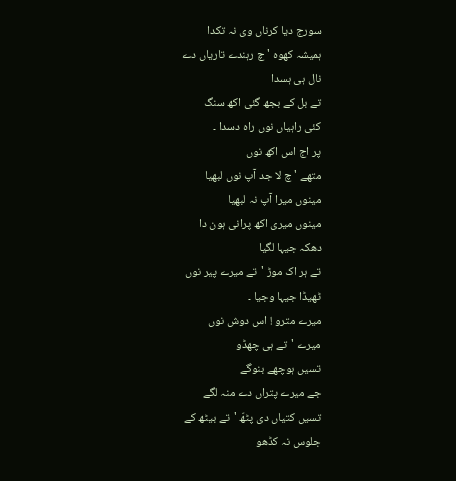سورج دیا کرناں وی نہ تکدا
ہمیشہ کھوہ 'چ رہندے تاریاں دے
نال ہی ہسدا
تے بل کے بجھ گئی اکھ سنگ
کئی راہیاں نوں راہ دسدا ۔
پر اج اس اکھ نوں
متھے 'چ لا جد آپ نوں لبھیا
مینوں میرا آپ نہ لبھیا
مینوں میری اکھ پرانی ہون دا
دھکہ جیہا لگیا
تے ہر اک موڑ 'تے میرے پیر نوں
ٹھیڈا جیہا وجیا ۔
میرے مترو ! اس دوش نوں
میرے 'تے ہی چھڈو
تسیں ہوچھے بنوگے
جے میرے پتراں دے منہ لگے
تسیں کتیاں دی پٹھّ 'تے بیٹھ کے
جلوس نہ کڈھو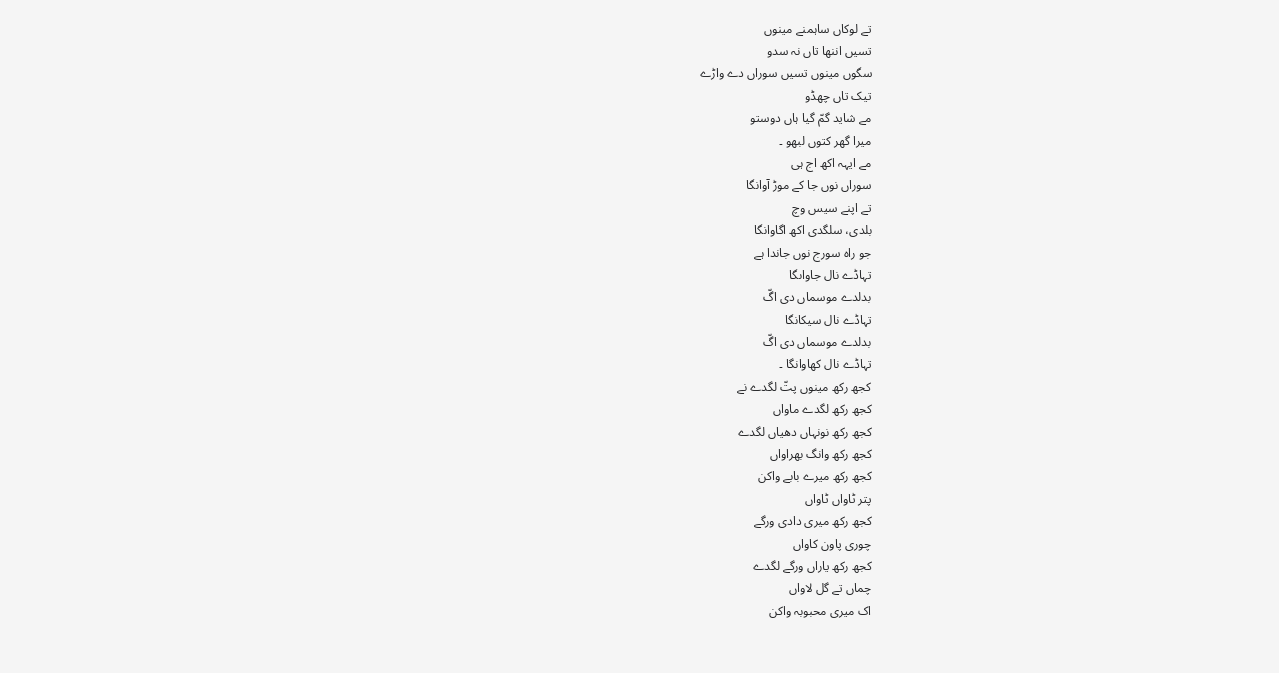تے لوکاں ساہمنے مینوں
تسیں اننھا تاں نہ سدو
سگوں مینوں تسیں سوراں دے واڑے
تیک تاں چھڈو
مے شاید گمّ گیا ہاں دوستو
میرا گھر کتوں لبھو ۔
مے ایہہ اکھ اج ہی
سوراں نوں جا کے موڑ آوانگا
تے اپنے سیس وچ
بلدی، سلگدی اکھ اگاوانگا
جو راہ سورج نوں جاندا ہے
تہاڈے نال جاواںگا
بدلدے موسماں دی اگّ
تہاڈے نال سیکانگا
بدلدے موسماں دی اگّ
تہاڈے نال کھاوانگا ۔
کجھ رکھ مینوں پتّ لگدے نے
کجھ رکھ لگدے ماواں
کجھ رکھ نونہاں دھیاں لگدے
کجھ رکھ وانگ بھراواں
کجھ رکھ میرے بابے واکن
پتر ٹاواں ٹاواں
کجھ رکھ میری دادی ورگے
چوری پاون کاواں
کجھ رکھ یاراں ورگے لگدے
چماں تے گل لاواں
اک میری محبوبہ واکن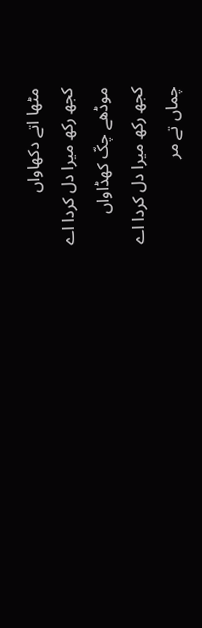مٹھا اتے دکھاواں
کجھ رکھ میرا دل کردا اے
موڈھے چکّ کھڈاواں
کجھ رکھ میرا دل کردا اے
چماں تے مر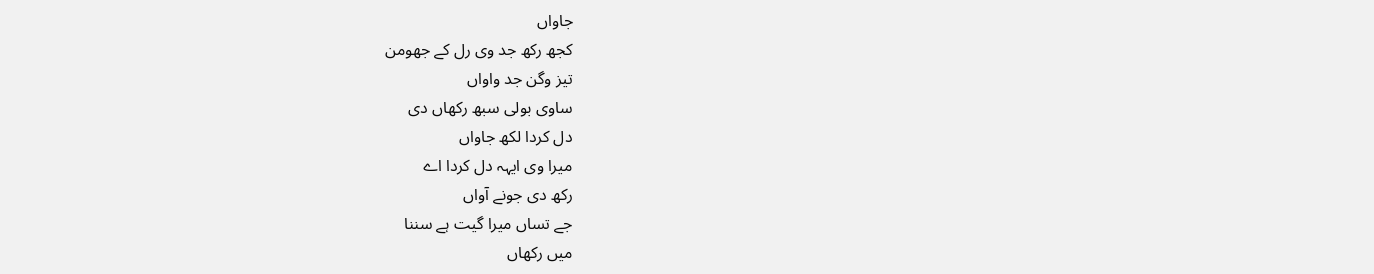جاواں
کجھ رکھ جد وی رل کے جھومن
تیز وگن جد واواں
ساوی بولی سبھ رکھاں دی
دل کردا لکھ جاواں
میرا وی ایہہ دل کردا اے
رکھ دی جونے آواں
جے تساں میرا گیت ہے سننا
میں رکھاں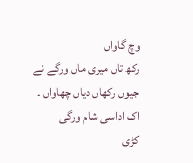وچ گاواں
رکھ تاں میری ماں ورگے نے
جیوں رکھاں دیاں چھاواں ۔
اک اداسی شام ورگی
کڑی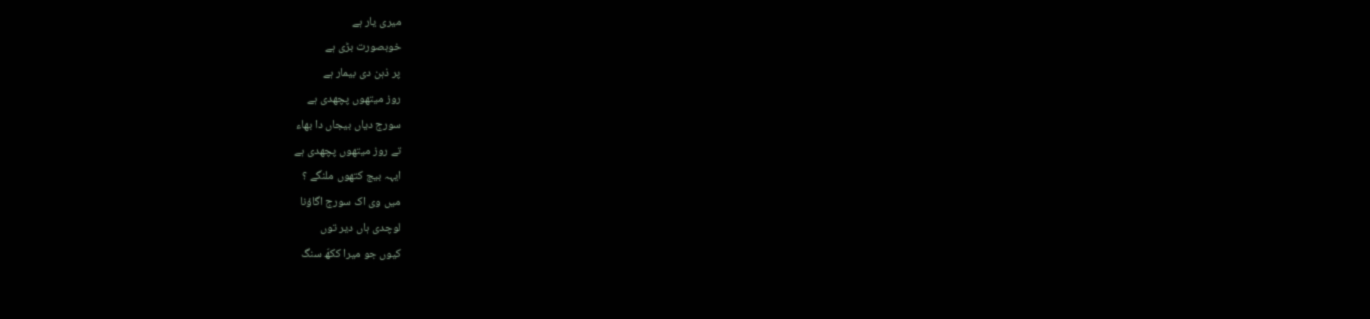میری یار ہے
خوبصورت بڑی ہے
پر ذہن دی بیمار ہے
روز میتھوں پچھدی ہے
سورج دیاں بیجاں دا بھاء
تے روز میتھوں پچھدی ہے
ایہہ بیج کتھوں ملنگے ؟
میں وی اک سورج اگاؤنا
لوچدی ہاں دیر توں
کیوں جو میرا ککھّ سنگ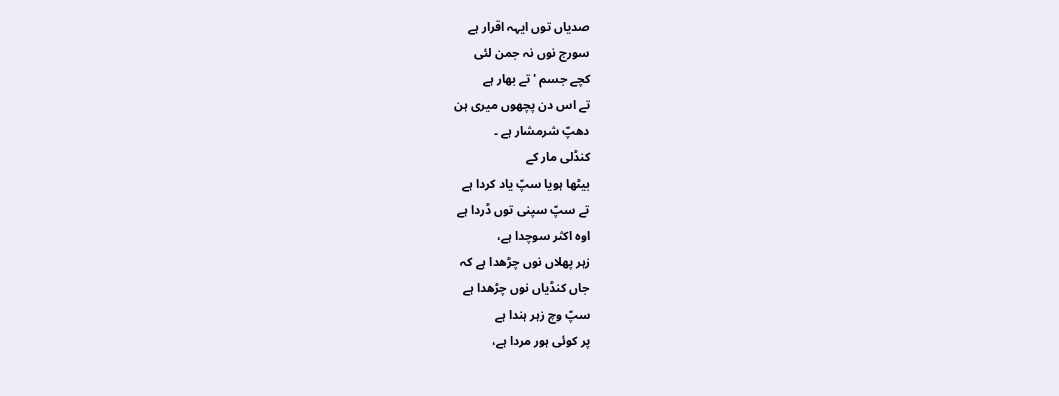صدیاں توں ایہہ اقرار ہے
سورج نوں نہ جمن لئی
کچے جسم 'تے بھار ہے
تے اس دن پچھوں میری ہن
دھپّ شرمشار ہے ۔
کنڈلی مار کے
بیٹھا ہویا سپّ یاد کردا ہے
تے سپّ سپنی توں ڈردا ہے
اوہ اکثر سوچدا ہے،
زہر پھلاں نوں چڑھدا ہے کہ
جاں کنڈیاں نوں چڑھدا ہے
سپّ وچ زہر ہندا ہے
پر کوئی ہور مردا ہے،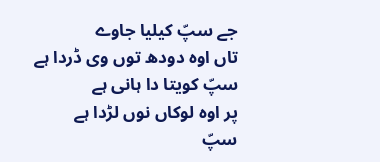جے سپّ کیلیا جاوے
تاں اوہ دودھ توں وی ڈردا ہے
سپّ کویتا دا ہانی ہے
پر اوہ لوکاں نوں لڑدا ہے
سپّ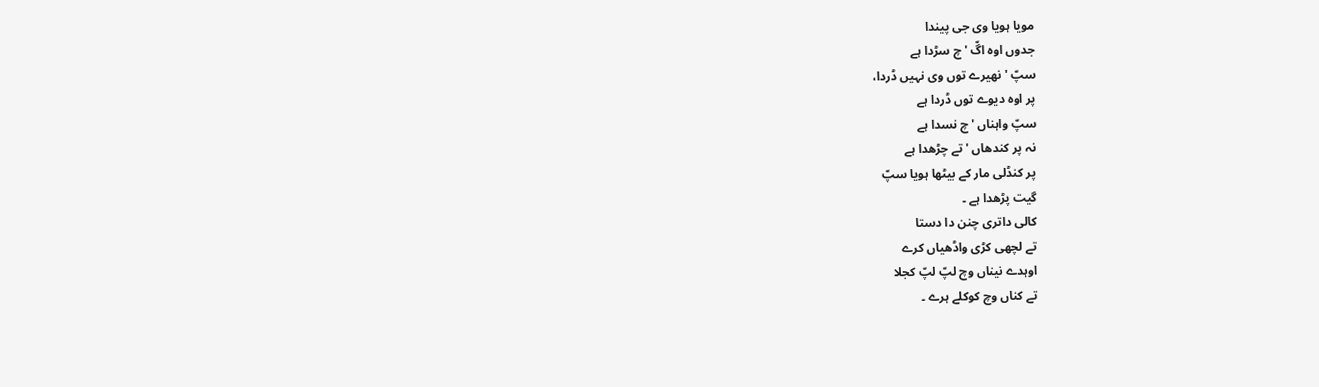مویا ہویا وی جی پیندا
جدوں اوہ اگّ 'چ سڑدا ہے
سپّ 'نھیرے توں وی نہیں ڈردا،
پر اوہ دیوے توں ڈردا ہے
سپّ واہناں 'چ نسدا ہے
نہ پر کندھاں 'تے چڑھدا ہے
پر کنڈلی مار کے بیٹھا ہویا سپّ
گیت پڑھدا ہے ۔
کالی داتری چنن دا دستا
تے لچھی کڑی واڈھیاں کرے
اوہدے نیناں وچ لپّ لپّ کجلا
تے کناں وچ کوکلے ہرے ۔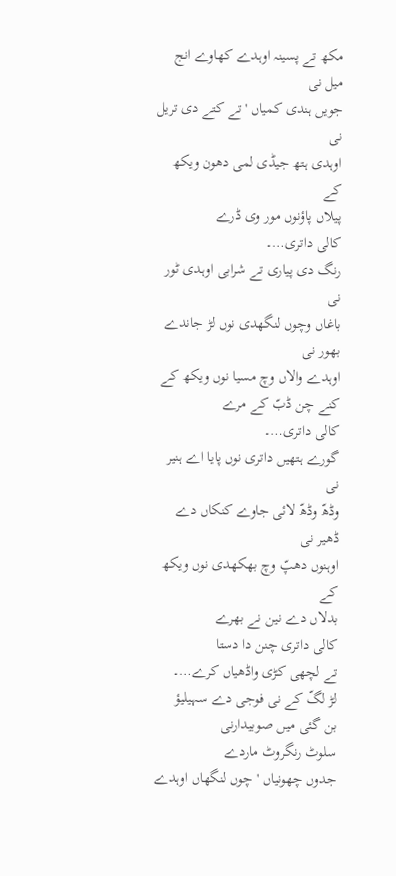مکھ تے پسینہ اوہدے کھاوے انج میل نی
جویں ہندی کمیاں 'تے کتے دی تریل نی
اوہدی ہتھ جیڈی لمی دھون ویکھ کے
پیلاں پاؤنوں مور وی ڈرے
کالی داتری…۔
رنگ دی پیاری تے شرابی اوہدی ٹور نی
باغاں وچوں لنگھدی نوں لڑ جاندے بھور نی
اوہدے والاں وچ مسیا نوں ویکھ کے
کنے چن ڈبّ کے مرے
کالی داتری…۔
گورے ہتھیں داتری نوں پایا اے ہنیر نی
وڈھّ وڈھّ لائی جاوے کنکاں دے ڈھیر نی
اوہنوں دھپّ وچ بھکھدی نوں ویکھ کے
بدلاں دے نین نے بھرے
کالی داتری چنن دا دستا
تے لچھی کڑی واڈھیاں کرے…۔
لڑ لگّ کے نی فوجی دے سہیلیؤ
بن گئی میں صوبیدارنی
سلوٹ رنگروٹ ماردے
جدوں چھونیاں 'چوں لنگھاں اوہدے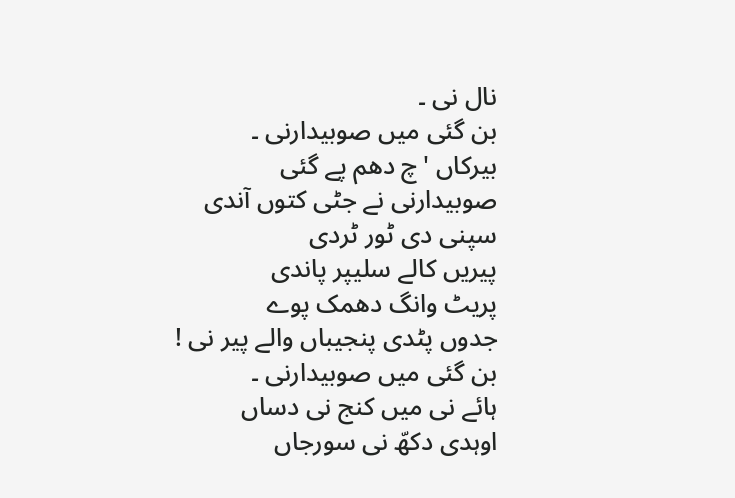نال نی ۔
بن گئی میں صوبیدارنی ۔
بیرکاں 'چ دھم پے گئی
صوبیدارنی نے جٹی کتوں آندی
سپنی دی ٹور ٹردی
پیریں کالے سلیپر پاندی
پریٹ وانگ دھمک پوے
جدوں پٹدی پنجیباں والے پیر نی !
بن گئی میں صوبیدارنی ۔
ہائے نی میں کنج نی دساں
اوہدی دکھّ نی سورجاں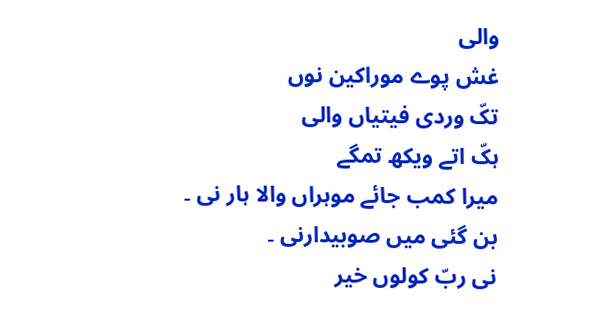والی
غش پوے موراکین نوں
تکّ وردی فیتیاں والی
ہکّ اتے ویکھ تمگے
میرا کمب جائے موہراں والا ہار نی ۔
بن گئی میں صوبیدارنی ۔
نی ربّ کولوں خیر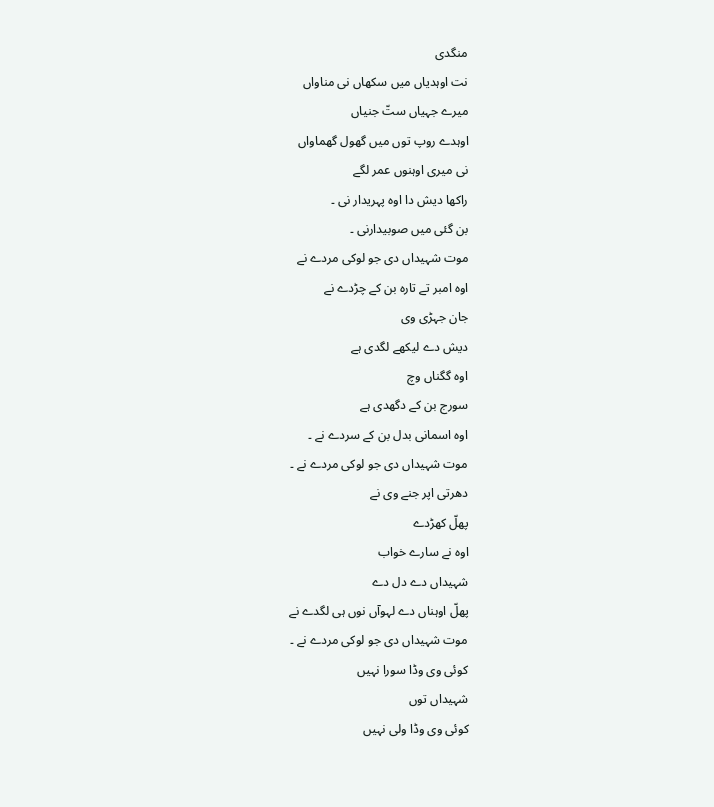منگدی
نت اوہدیاں میں سکھاں نی مناواں
میرے جہیاں ستّ جنیاں
اوہدے روپ توں میں گھول گھماواں
نی میری اوہنوں عمر لگے
راکھا دیش دا اوہ پہریدار نی ۔
بن گئی میں صوبیدارنی ۔
موت شہیداں دی جو لوکی مردے نے
اوہ امبر تے تارہ بن کے چڑدے نے
جان جہڑی وی
دیش دے لیکھے لگدی ہے
اوہ گگناں وچ
سورج بن کے دگھدی ہے
اوہ اسمانی بدل بن کے سردے نے ۔
موت شہیداں دی جو لوکی مردے نے ۔
دھرتی اپر جنے وی نے
پھلّ کھڑدے
اوہ نے سارے خواب
شہیداں دے دل دے
پھلّ اوہناں دے لہوآں نوں ہی لگدے نے
موت شہیداں دی جو لوکی مردے نے ۔
کوئی وی وڈا سورا نہیں
شہیداں توں
کوئی وی وڈا ولی نہیں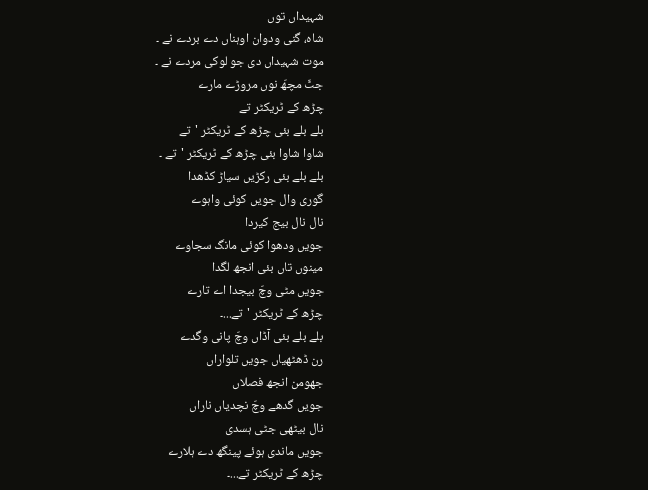شہیداں توں
شاہ، گنی ودوان اوہناں دے بردے نے ۔
موت شہیداں دی جو لوکی مردے نے ۔
جٹّ مچھّ نوں مروڑے مارے
چڑھ کے ٹریکٹر تے
بلے بلے بئی چڑھ کے ٹریکٹر 'تے
شاوا شاوا بئی چڑھ کے ٹریکٹر 'تے ۔
بلے بلے بئی رکڑیں سیاڑ کڈھدا
گوری وال جویں کوئی واہوے
نال نال بیج کیردا
جویں ودھوا کوئی مانگ سجاوے
مینوں تاں بئی انجھ لگدا
جویں مٹی وچّ بیجدا اے تارے
چڑھ کے ٹریکٹر 'تے...۔
بلے بلے بئی آڈاں وچّ پانی وگدے
رن ڈھٹھیاں جویں تلواراں
جھومن انجھ فصلاں
جویں گدھے وچّ نچدیاں ناراں
نال بیٹھی جٹی ہسدی
جویں ماندی ہوئے پینگھ دے ہلارے
چڑھ کے ٹریکٹر تے...۔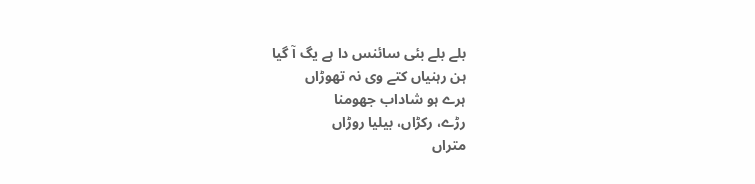بلے بلے بئی سائنس دا ہے یگ آ گیا
ہن رہنیاں کتے وی نہ تھوڑاں
ہرے ہو شاداب جھومنا
رڑے، رکڑاں، بیلیا روڑاں
متراں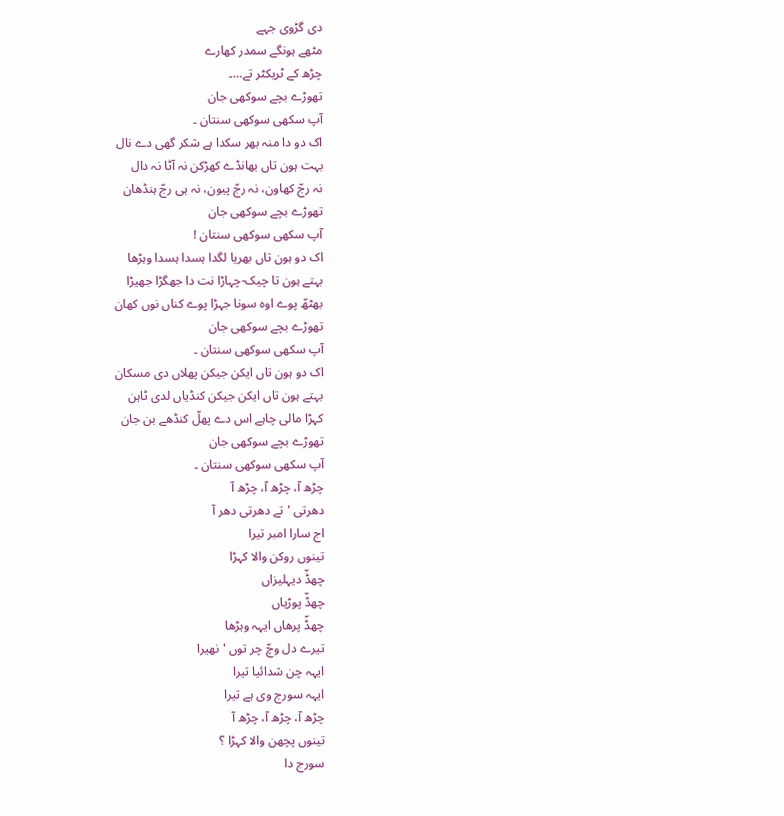دی گڑوی جہے
مٹھے ہونگے سمدر کھارے
چڑھ کے ٹریکٹر تے…۔
تھوڑے بچے سوکھی جان
آپ سکھی سوکھی سنتان ۔
اک دو دا منہ بھر سکدا ہے شکر گھی دے نال
بہت ہون تاں بھانڈے کھڑکن نہ آٹا نہ دال
نہ رجّ کھاون، نہ رجّ پیون، نہ ہی رجّ ہنڈھان
تھوڑے بچے سوکھی جان
آپ سکھی سوکھی سنتان !
اک دو ہون تاں بھریا لگدا ہسدا ہسدا وہڑھا
بہتے ہون تا چیک-چہاڑا نت دا جھگڑا جھیڑا
بھٹھّ پوے اوہ سونا جہڑا پوے کناں نوں کھان
تھوڑے بچے سوکھی جان
آپ سکھی سوکھی سنتان ۔
اک دو ہون تاں ایکن جیکن پھلاں دی مسکان
بہتے ہون تاں ایکن جیکن کنڈیاں لدی ٹاہن
کہڑا مالی چاہے اس دے پھلّ کنڈھے بن جان
تھوڑے بچے سوکھی جان
آپ سکھی سوکھی سنتان ۔
چڑھ آ، چڑھ آ، چڑھ آ
دھرتی 'تے دھرتی دھر آ
اج سارا امبر تیرا
تینوں روکن والا کہڑا
چھڈّ دیہلیزاں
چھڈّ پوڑیاں
چھڈّ پرھاں ایہہ وہڑھا
تیرے دل وچّ چر توں 'نھیرا
ایہہ چن شدائیا تیرا
ایہہ سورج وی ہے تیرا
چڑھ آ، چڑھ آ، چڑھ آ
تینوں پچھن والا کہڑا ؟
سورج دا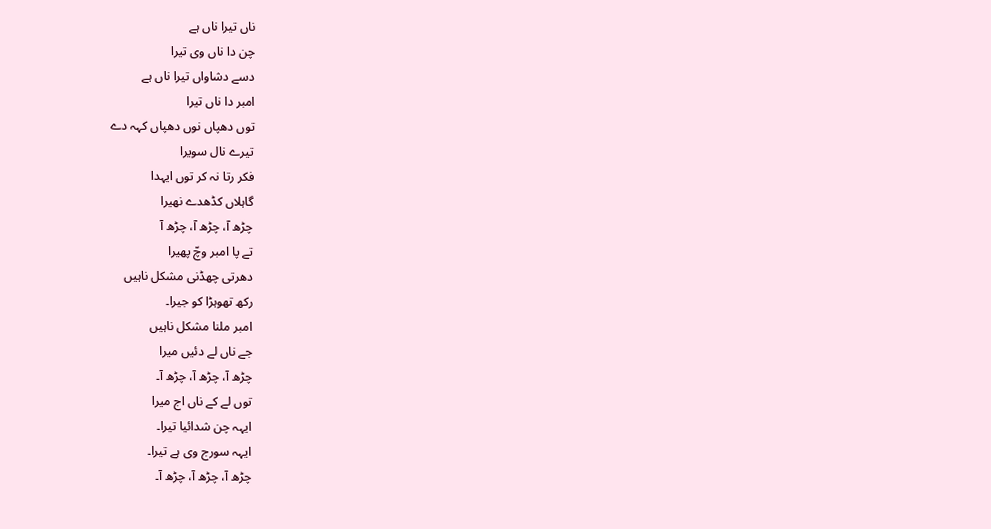ناں تیرا ناں ہے
چن دا ناں وی تیرا
دسے دشاواں تیرا ناں ہے
امبر دا ناں تیرا
توں دھپاں نوں دھپاں کہہ دے
تیرے نال سویرا
فکر رتا نہ کر توں ایہدا
گاہلاں کڈھدے نھیرا
چڑھ آ، چڑھ آ، چڑھ آ
تے پا امبر وچّ پھیرا
دھرتی چھڈنی مشکل ناہیں
رکھ تھوہڑا کو جیرا۔
امبر ملنا مشکل ناہیں
جے ناں لے دئیں میرا
چڑھ آ، چڑھ آ، چڑھ آ۔
توں لے کے ناں اج میرا
ایہہ چن شدائیا تیرا۔
ایہہ سورج وی ہے تیرا۔
چڑھ آ، چڑھ آ، چڑھ آ۔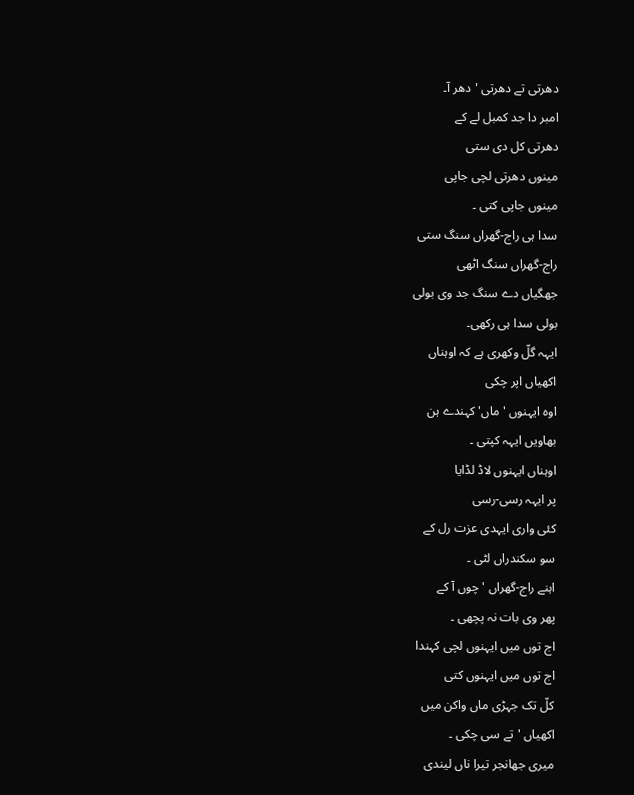دھرتی تے دھرتی 'دھر آ۔
امبر دا جد کمبل لے کے
دھرتی کل دی ستی
مینوں دھرتی لچی جاپی
مینوں جاپی کتی ۔
سدا ہی راج-گھراں سنگ ستی
راج-گھراں سنگ اٹھی
جھگیاں دے سنگ جد وی بولی
بولی سدا ہی رکھی۔
ایہہ گلّ وکھری ہے کہ اوہناں
اکھیاں اپر چکی
اوہ ایہنوں 'ماں' کہندے ہن
بھاویں ایہہ کپتی ۔
اوہناں ایہنوں لاڈ لڈایا
پر ایہہ رسی-رسی
کئی واری ایہدی عزت رل کے
سو سکندراں لٹی ۔
اہنے راج-گھراں 'چوں آ کے
پھر وی بات نہ پچھی ۔
اج توں میں ایہنوں لچی کہندا
اج توں میں ایہنوں کتی
کلّ تک جہڑی ماں واکن میں
اکھیاں 'تے سی چکی ۔
میری جھانجر تیرا ناں لیندی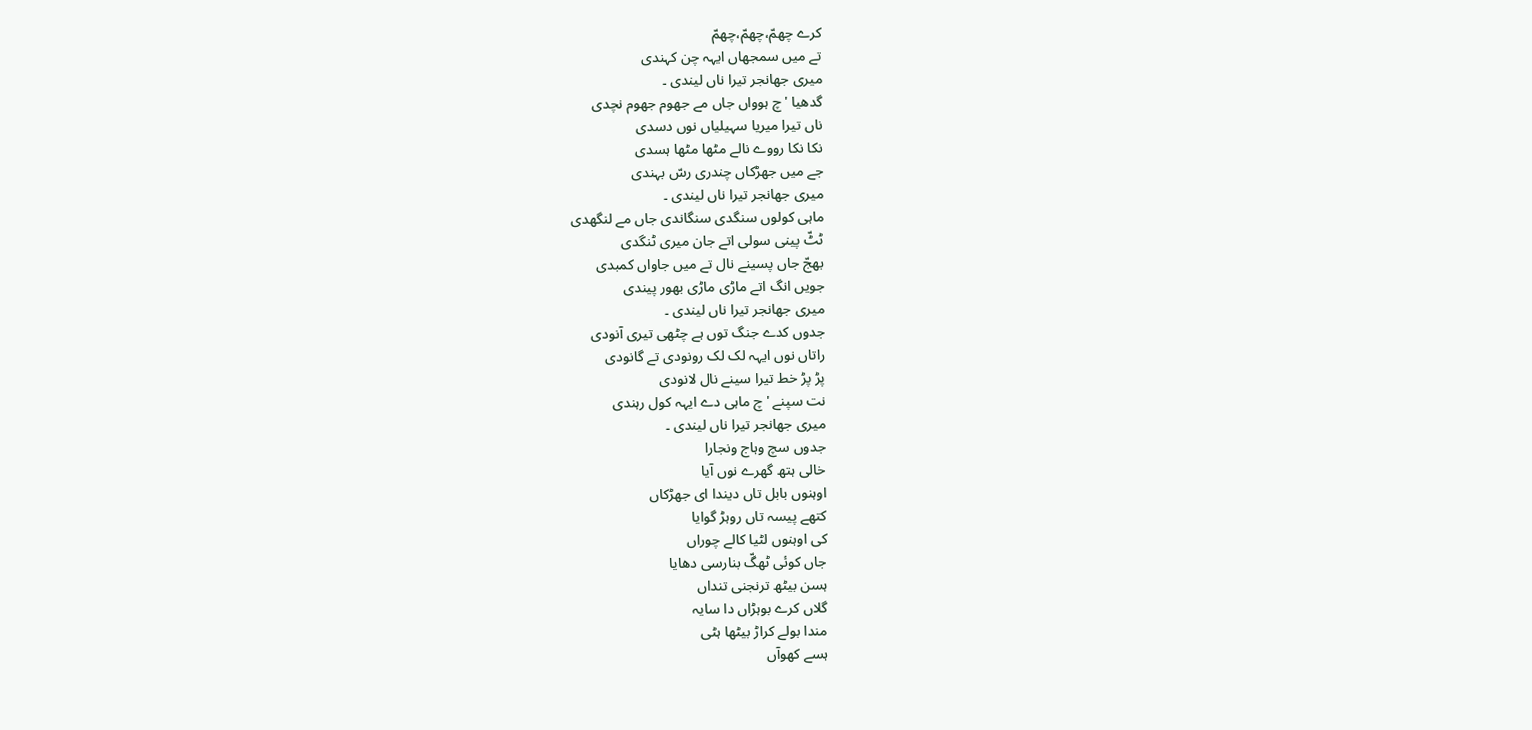کرے چھمّ،چھمّ،چھمّ
تے میں سمجھاں ایہہ چن کہندی
میری جھانجر تیرا ناں لیندی ۔
گدھیا 'چ ہوواں جاں مے جھوم جھوم نچدی
ناں تیرا میریا سہیلیاں نوں دسدی
نکا نکا رووے نالے مٹھا مٹھا ہسدی
جے میں جھڑکاں چندری رسّ بہندی
میری جھانجر تیرا ناں لیندی ۔
ماہی کولوں سنگدی سنگاندی جاں مے لنگھدی
ٹٹّ پینی سولی اتے جان میری ٹنگدی
بھجّ جاں پسینے نال تے میں جاواں کمبدی
جویں انگ اتے ماڑی ماڑی بھور پیندی
میری جھانجر تیرا ناں لیندی ۔
جدوں کدے جنگ توں ہے چٹھی تیری آنودی
راتاں نوں ایہہ لک لک رونودی تے گانودی
پڑ پڑ خط تیرا سینے نال لانودی
نت سپنے 'چ ماہی دے ایہہ کول رہندی
میری جھانجر تیرا ناں لیندی ۔
جدوں سچ وہاج ونجارا
خالی ہتھ گھرے نوں آیا
اوہنوں بابل تاں دیندا ای جھڑکاں
کتھے پیسہ تاں روہڑ گوایا
کی اوہنوں لٹیا کالے چوراں
جاں کوئی ٹھگّ بنارسی دھایا
ہسن بیٹھ ترنجنی تنداں
گلاں کرے بوہڑاں دا سایہ
مندا بولے کراڑ بیٹھا ہٹی
ہسے کھوآں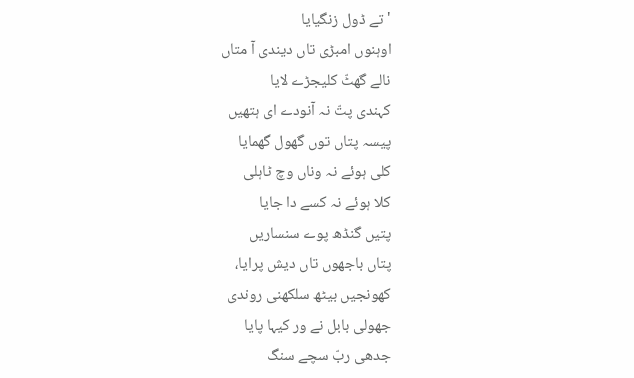'تے ڈول زنگیایا
اوہنوں امبڑی تاں دیندی آ متاں
نالے گھٹّ کلیجڑے لایا
کہندی پتّ نہ آنودے ای ہتھیں
پیسہ پتاں توں گھول گھمایا
کلی ہوئے نہ وناں وچ ٹاہلی
کلا ہوئے نہ کسے دا جایا
پتیں گنڈھ پوے سنساریں
پتاں باجھوں تاں دیش پرایا،
کھونجیں بیٹھ سلکھنی روندی
جھولی بابل نے ور کیہا پایا
جدھی ربّ سچے سنگ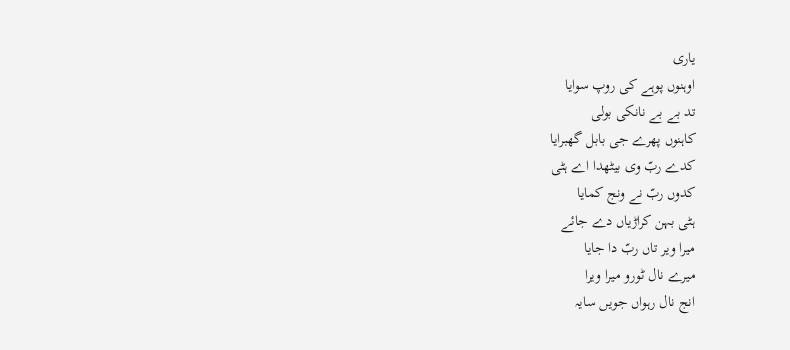یاری
اوہنوں پوہے کی روپ سوایا
تد بے بے نانکی بولی
کاہنوں پھرے جی بابل گھبرایا
کدے ربّ وی بیٹھدا اے ہٹی
کدوں ربّ نے ونج کمایا
ہٹی بہن کراڑیاں دے جائے
میرا ویر تاں ربّ دا جایا
میرے نال ٹورو میرا ویرا
انج نال رہواں جویں سایہ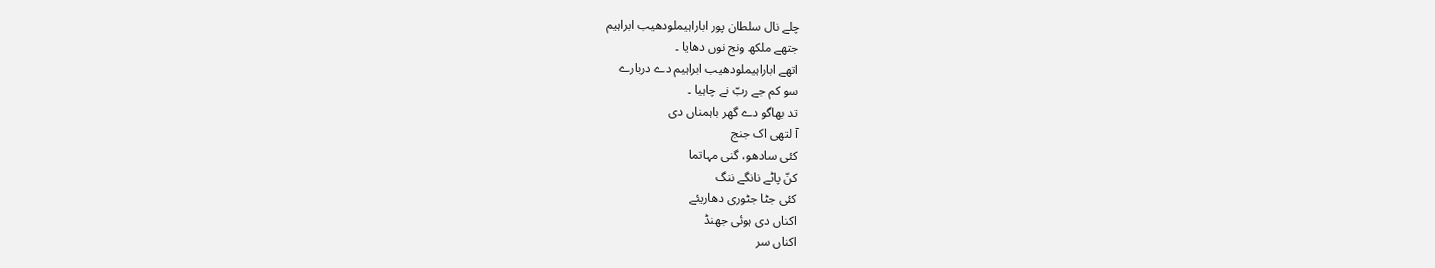چلے نال سلطان پور اباراہیملودھیب ابراہیم
جتھے ملکھ ونج نوں دھایا ۔
اتھے اباراہیملودھیب ابراہیم دے دربارے
سو کم جے ربّ نے چاہیا ۔
تد بھاگو دے گھر باہمناں دی
آ لتھی اک جنج
کئی سادھو، گنی مہاتما
کنّ پاٹے نانگے ننگ
کئی جٹا جٹوری دھاریئے
اکناں دی ہوئی جھنڈ
اکناں سر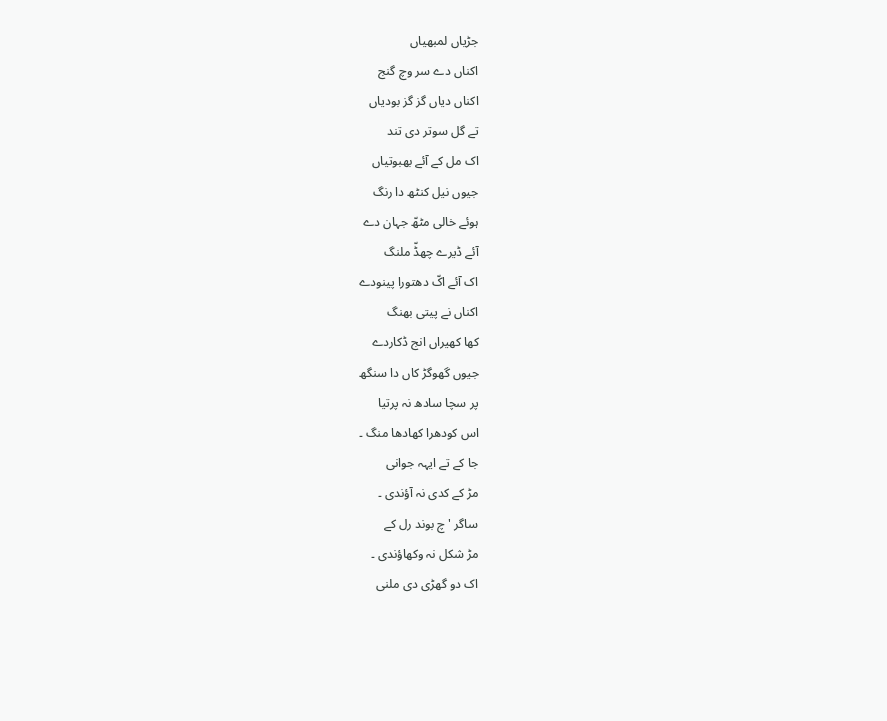جڑیاں لمبھیاں
اکناں دے سر وچ گنج
اکناں دیاں گز گز بودیاں
تے گل سوتر دی تند
اک مل کے آئے بھبوتیاں
جیوں نیل کنٹھ دا رنگ
ہوئے خالی مٹھّ جہان دے
آئے ڈیرے چھڈّ ملنگ
اک آئے اکّ دھتورا پینودے
اکناں نے پیتی بھنگ
کھا کھیراں انج ڈکاردے
جیوں گھوگڑ کاں دا سنگھ
پر سچا سادھ نہ پرتیا
اس کودھرا کھادھا منگ ۔
جا کے تے ایہہ جوانی
مڑ کے کدی نہ آؤندی ۔
ساگر 'چ بوند رل کے
مڑ شکل نہ وکھاؤندی ۔
اک دو گھڑی دی ملنی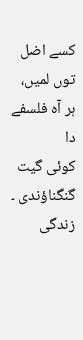کسے اضل توں لمیں،
ہر آہ فلسفے دا
کوئی گیت گنگناؤندی ۔
زندگی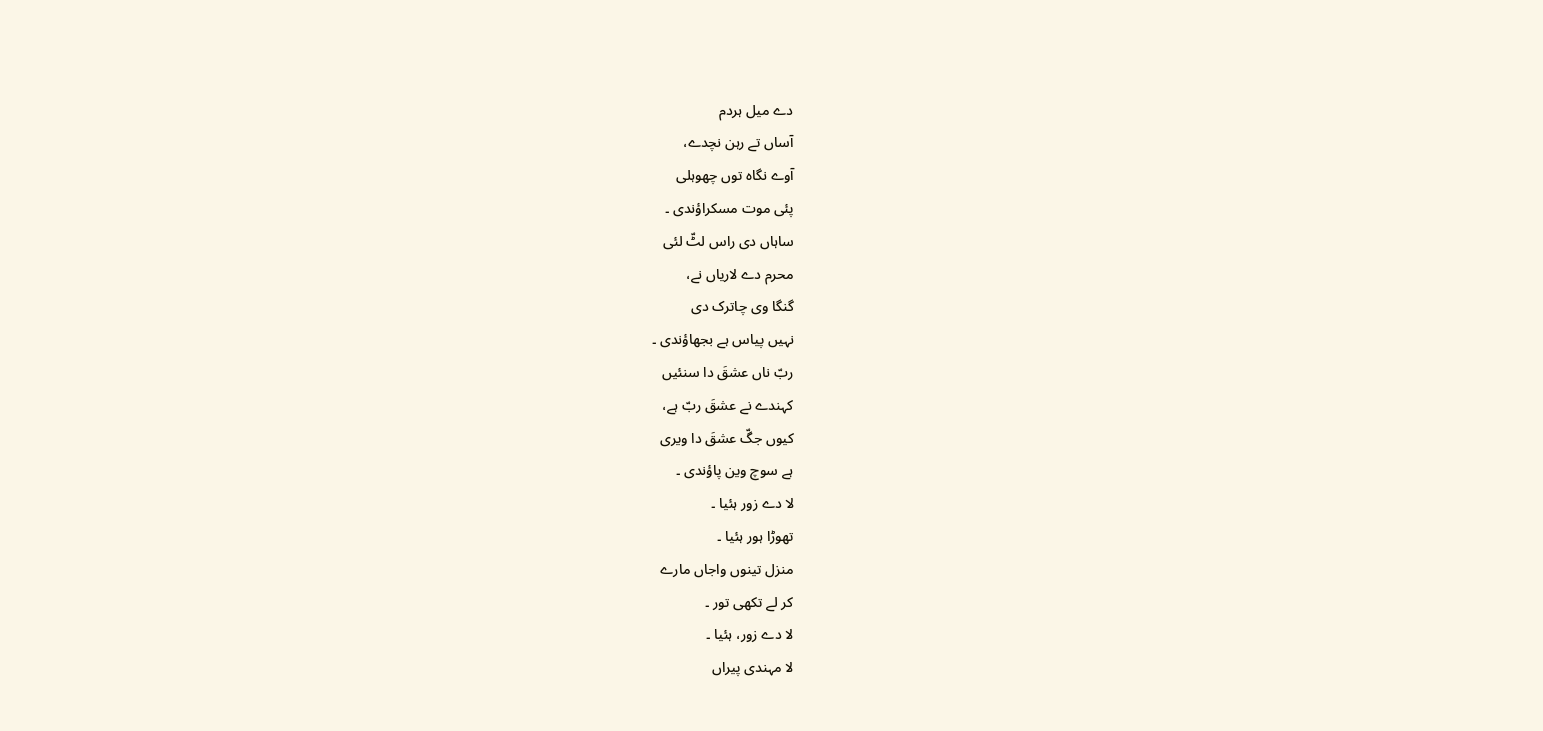دے میل ہردم
آساں تے رہن نچدے،
آوے نگاہ توں چھوہلی
پئی موت مسکراؤندی ۔
ساہاں دی راس لٹّ لئی
محرم دے لاریاں نے،
گنگا وی چاترک دی
نہیں پیاس ہے بجھاؤندی ۔
ربّ ناں عشقَ دا سنئیں
کہندے نے عشقَ ربّ ہے،
کیوں جگّ عشقَ دا ویری
ہے سوچ وین پاؤندی ۔
لا دے زور ہئیا ۔
تھوڑا ہور ہئیا ۔
منزل تینوں واجاں مارے
کر لے تکھی تور ۔
لا دے زور، ہئیا ۔
لا مہندی پیراں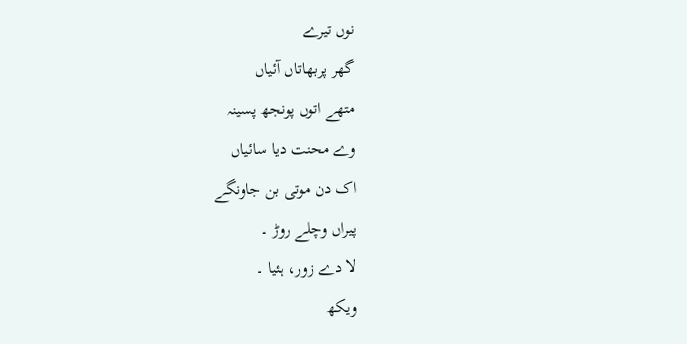نوں تیرے
گھر پربھاتاں آئیاں
متھے اتوں پونجھ پسینہ
وے محنت دیا سائیاں
اک دن موتی بن جاونگے
پیراں وچلے روڑ ۔
لا دے زور، ہئیا ۔
ویکھ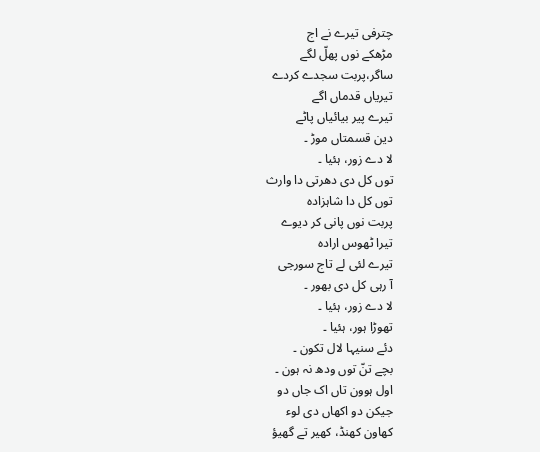چترفی تیرے نے اج
مڑھکے نوں پھلّ لگے
ساگر،پربت سجدے کردے
تیریاں قدماں اگے
تیرے پیر بیائیاں پاٹے
دین قسمتاں موڑ ۔
لا دے زور، ہئیا ۔
توں کل دی دھرتی دا وارث
توں کل دا شاہزادہ
پربت نوں پانی کر دیوے
تیرا ٹھوس ارادہ
تیرے لئی لے تاج سورجی
آ رہی کل دی بھور ۔
لا دے زور، ہئیا ۔
تھوڑا ہور، ہئیا ۔
دئے سنیہا لال تکون ۔
بچے تنّ توں ودھ نہ ہون ۔
اول ہوون تاں اک جاں دو
جیکن دو اکھاں دی لوء
کھاون کھنڈ، کھیر تے گھیؤ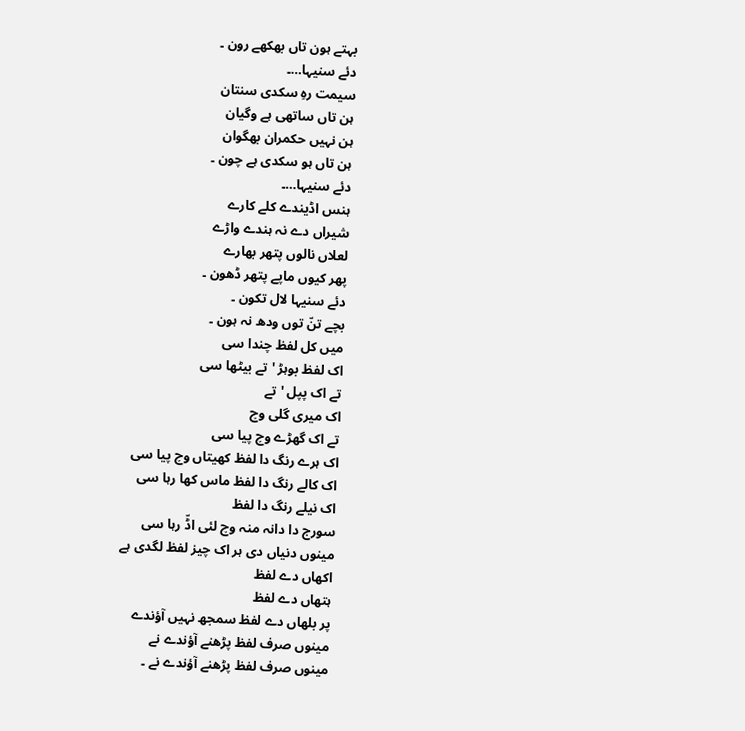بہتے ہون تاں بھکھے رون ۔
دئے سنیہا…۔
سیمت رہِ سکدی سنتان
ہن تاں ساتھی ہے وگیان
ہن نہیں حکمران بھگوان
ہن تاں ہو سکدی ہے چون ۔
دئے سنیہا…۔
ہنس اڈیندے کلے کارے
شیراں دے نہ ہندے واڑے
لعلاں نالوں پتھر بھارے
پھر کیوں ماپے پتھر ڈھون ۔
دئے سنیہا لال تکون ۔
بچے تنّ توں ودھ نہ ہون ۔
میں کل لفظ چندا سی
اک لفظ بوہڑ 'تے بیٹھا سی
تے اک پپل 'تے
اک میری گلی وچ
تے اک گھڑے وچ پیا سی
اک ہرے رنگ دا لفظ کھیتاں وچ پیا سی
اک کالے رنگ دا لفظ ماس کھا رہا سی
اک نیلے رنگ دا لفظ
سورج دا دانہ منہ وچ لئی اڈّ رہا سی
مینوں دنیاں دی ہر اک چیز لفظ لگدی ہے
اکھاں دے لفظ
ہتھاں دے لفظ
پر بلھاں دے لفظ سمجھ نہیں آؤندے
مینوں صرف لفظ پڑھنے آؤندے نے
مینوں صرف لفظ پڑھنے آؤندے نے ۔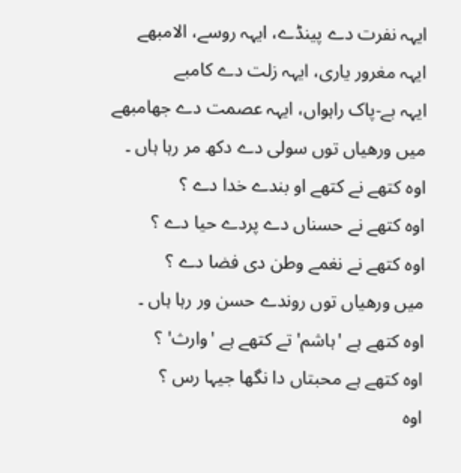ایہہ نفرت دے پینڈے، ایہہ روسے، الامبھے
ایہہ مغرور یاری، ایہہ زلت دے کامبے
ایہہ بے-پاک راہواں، ایہہ عصمت دے جھامبھے
میں ورھیاں توں سولی دے دکھ مر رہا ہاں ۔
اوہ کتھے نے کتھے او بندے خدا دے ؟
اوہ کتھے نے حسناں دے پردے حیا دے ؟
اوہ کتھے نے نغمے وطن دی فضا دے ؟
میں ورھیاں توں روندے حسن ور رہا ہاں ۔
اوہ کتھے ہے 'ہاشم' تے کتھے ہے 'وارث' ؟
اوہ کتھے ہے محبتاں دا نگھا جیہا رس ؟
اوہ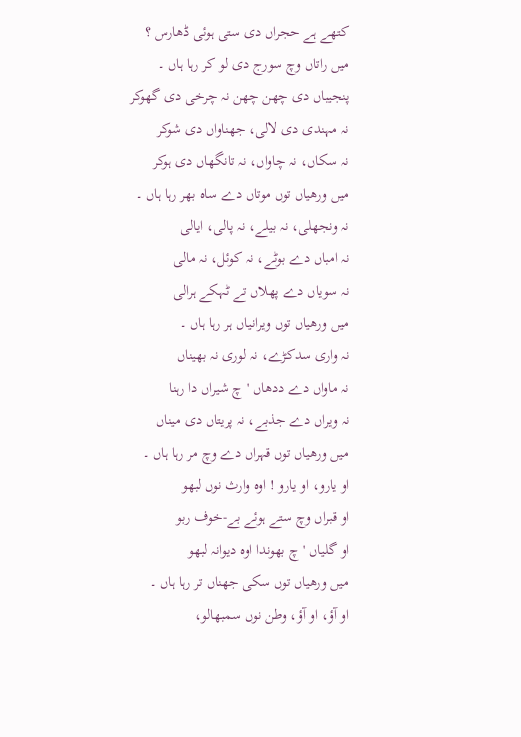کتھے ہے حجراں دی ستی ہوئی ڈھارس ؟
میں راتاں وچ سورج دی لو کر رہا ہاں ۔
پنجیباں دی چھن چھن نہ چرخی دی گھوکر
نہ مہندی دی لالی، جھناواں دی شوکر
نہ سکاں، نہ چاواں، نہ تانگھاں دی ہوکر
میں ورھیاں توں موتاں دے ساہ بھر رہا ہاں ۔
نہ ونجھلی، نہ بیلے، نہ پالی، ایالی
نہ امباں دے بوٹے، نہ کوئل، نہ مالی
نہ سویاں دے پھلاں تے ٹہکے ہرالی
میں ورھیاں توں ویرانیاں ہر رہا ہاں ۔
نہ واری سدکڑے، نہ لوری نہ بھیناں
نہ ماواں دے ددھاں 'چ شیراں دا رہنا
نہ ویراں دے جذبے، نہ پریتاں دی میناں
میں ورھیاں توں قہراں دے وچ مر رہا ہاں ۔
او یارو، او یارو ! اوہ وارث نوں لبھو
او قبراں وچ ستے ہوئے بے-خوف ربو
او گلیاں 'چ بھوندا اوہ دیوانہ لبھو
میں ورھیاں توں سکی جھناں تر رہا ہاں ۔
او آؤ، او آؤ، وطن نوں سمبھالو،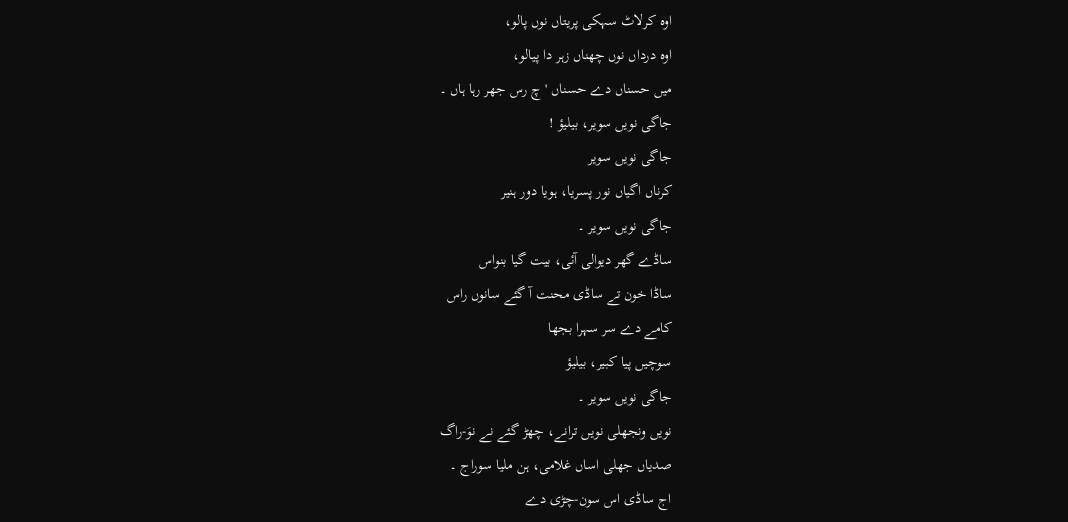اوہ کرلاٹ سہکی پریتاں نوں پالو،
اوہ درداں نوں چھناں زہر دا پیالو،
میں حسناں دے حسناں 'چ رس جھر رہا ہاں ۔
جاگی نویں سویر، بیلیؤ !
جاگی نویں سویر
کرناں اگیاں نور پسریا، ہویا دور ہنیر
جاگی نویں سویر ۔
ساڈے گھر دیوالی آئی، بیت گیا بنواس
ساڈا خون تے ساڈی محنت آ گئے سانوں راس
کامے دے سر سہرا بجھا
سوچیں پیا کبیر، بیلیؤ
جاگی نویں سویر ۔
نویں ونجھلی نویں ترانے، چھڑ گئے نے نوَ-راگ
صدیاں جھلی اساں غلامی، ہن ملیا سوراج ۔
اج ساڈی اس سون-چڑی دے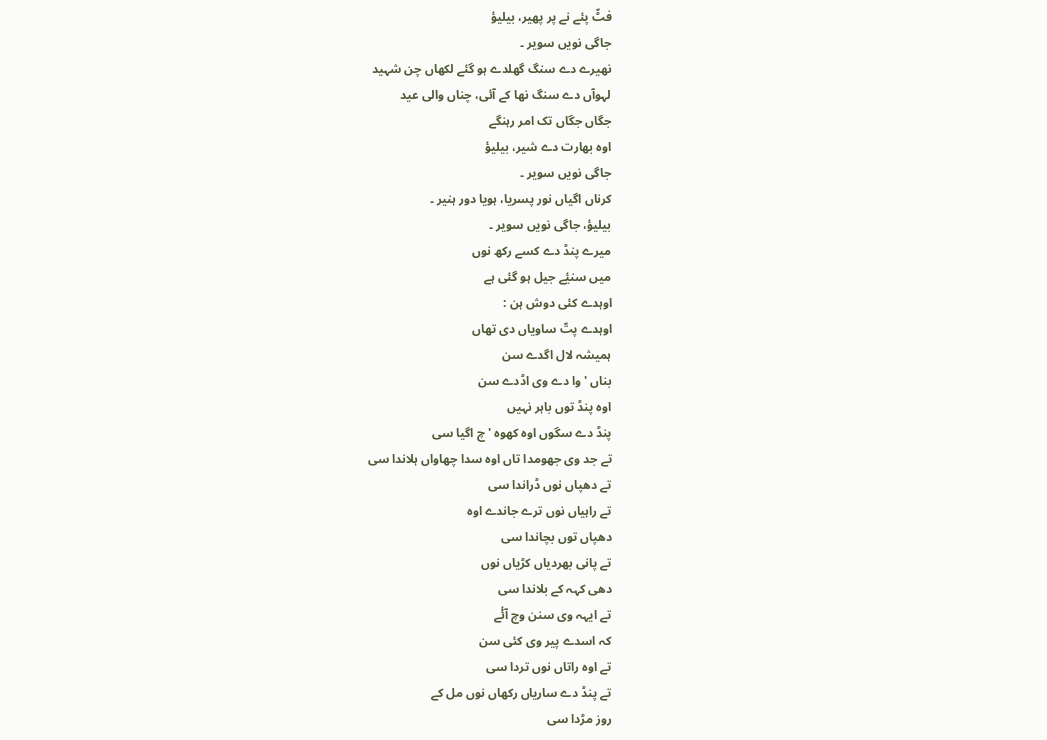فٹّ پئے نے پر پھیر، بیلیؤ
جاگی نویں سویر ۔
نھیرے دے سنگ گھلدے ہو گئے لکھاں چن شہید
لہوآں دے سنگ نھا کے آئی، چناں والی عید
جگاں جگاں تک امر رہنگے
اوہ بھارت دے شیر، بیلیؤ
جاگی نویں سویر ۔
کرناں اگیاں نور پسریا، ہویا دور ہنیر ۔
بیلیؤ، جاگی نویں سویر ۔
میرے پنڈ دے کسے رکھ نوں
میں سنیٔے جیل ہو گئی ہے
اوہدے کئی دوش ہن :
اوہدے پتّ ساویاں دی تھاں
ہمیشہ لال اگدے سن
بناں 'وا دے وی اڈدے سن
اوہ پنڈ توں باہر نہیں
پنڈ دے سگوں اوہ کھوہ 'چ اگیا سی
تے جد وی جھومدا تاں اوہ سدا چھاواں ہلاندا سی
تے دھپاں نوں ڈراندا سی
تے راہیاں نوں ترے جاندے اوہ
دھپاں توں بچاندا سی
تے پانی بھردیاں کڑیاں نوں
دھی کہہ کے بلاندا سی
تے ایہہ وی سنن وچ آئٔے
کہ اسدے پیر وی کئی سن
تے اوہ راتاں نوں تردا سی
تے پنڈ دے ساریاں رکھاں نوں مل کے
روز مڑدا سی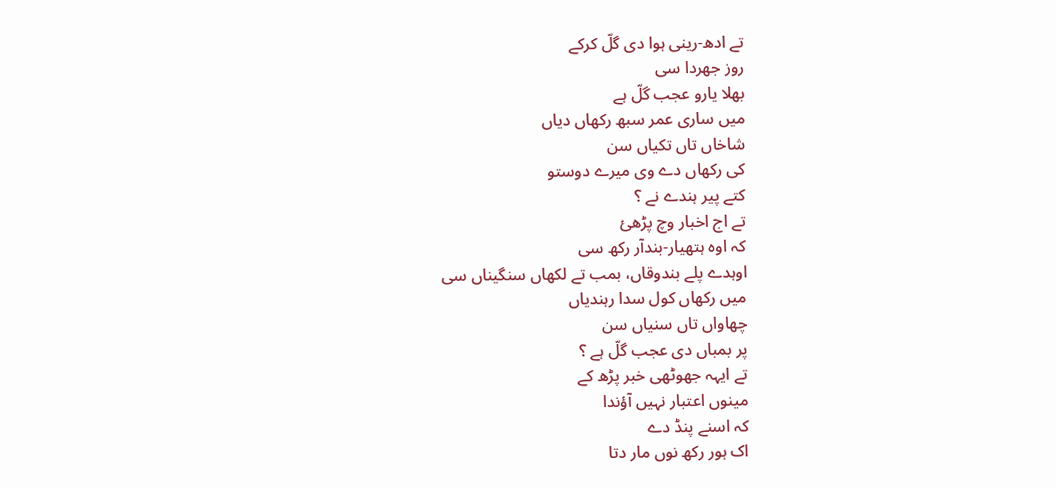تے ادھ-رینی ہوا دی گلّ کرکے
روز جھردا سی
بھلا یارو عجب گلّ ہے
میں ساری عمر سبھ رکھاں دیاں
شاخاں تاں تکیاں سن
کی رکھاں دے وی میرے دوستو
کتے پیر ہندے نے ؟
تے اج اخبار وچ پڑھئ
کہ اوہ ہتھیار-بندآر رکھ سی
اوہدے پلے بندوقاں، بمب تے لکھاں سنگیناں سی
میں رکھاں کول سدا رہندیاں
چھاواں تاں سنیاں سن
پر بمباں دی عجب گلّ ہے ؟
تے ایہہ جھوٹھی خبر پڑھ کے
مینوں اعتبار نہیں آؤندا
کہ اسنے پنڈ دے
اک ہور رکھ نوں مار دتا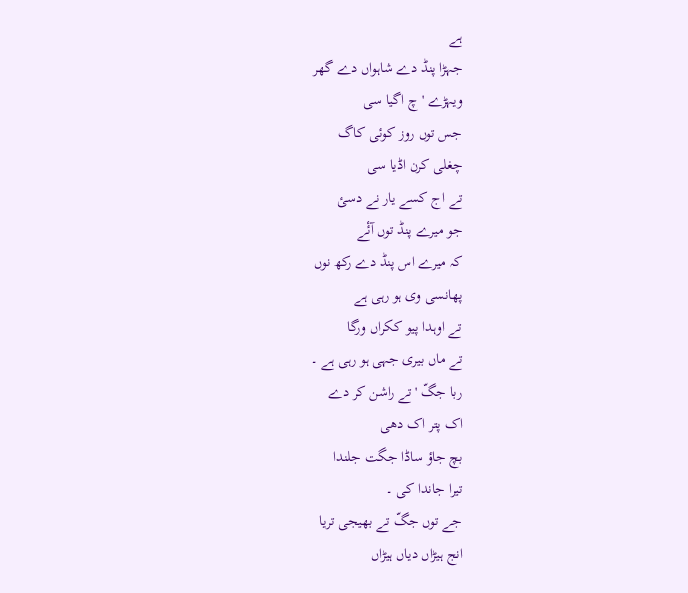ہے
جہڑا پنڈ دے شاہواں دے گھر
ویہڑے 'چ اگیا سی
جس توں روز کوئی کاگ
چغلی کرن اڈیا سی
تے اج کسے یار نے دسئ
جو میرے پنڈ توں آئٔے
کہ میرے اس پنڈ دے رکھ نوں
پھانسی وی ہو رہی ہے
تے اوہدا پیو ککراں ورگا
تے ماں بیری جہی ہو رہی ہے ۔
ربا جگّ 'تے راشن کر دے
اک پتر اک دھی
بچ جاؤ ساڈا جگت جلندا
تیرا جاندا کی ۔
جے توں جگّ تے بھیجی تریا
انج ہیڑاں دیاں ہیڑاں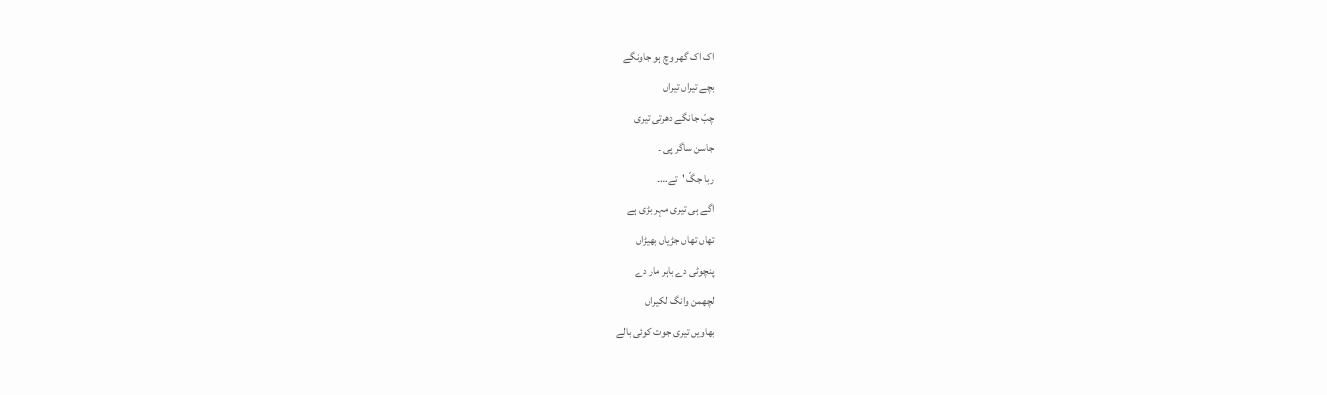اک اک گھر وچ ہو جاونگے
بچے تیراں تیراں
چبّ جانگے دھرتی تیری
جاسن ساگر پی ۔
ربا جگّ 'تے…۔
اگے ہی تیری مہر بڑی ہے
تھاں تھاں جڑیاں بھیڑاں
پنچوٹی دے باہر مار دے
لچھمن وانگ لکیراں
بھاویں تیری جوت کوئی بالے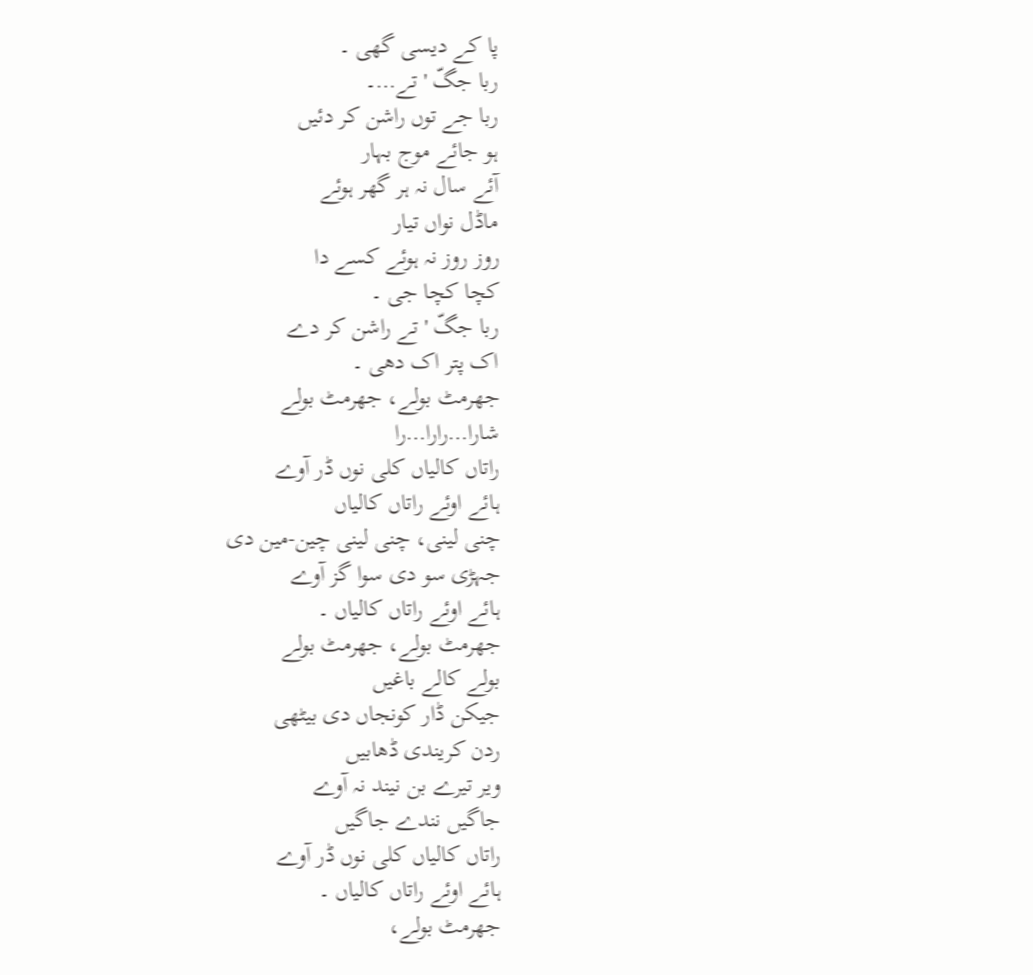پا کے دیسی گھی ۔
ربا جگّ 'تے…۔
ربا جے توں راشن کر دئیں
ہو جائے موج بہار
آئے سال نہ ہر گھر ہوئے
ماڈل نواں تیار
روز روز نہ ہوئے کسے دا
کچا کچا جی ۔
ربا جگّ 'تے راشن کر دے
اک پتر اک دھی ۔
جھرمٹ بولے، جھرمٹ بولے
شارا…رارا…را
راتاں کالیاں کلی نوں ڈر آوے
ہائے اوئے راتاں کالیاں
چنی لینی، چنی لینی چین-مین دی
جہڑی سو دی سوا گز آوے
ہائے اوئے راتاں کالیاں ۔
جھرمٹ بولے، جھرمٹ بولے
بولے کالے باغیں
جیکن ڈار کونجاں دی بیٹھی
ردن کریندی ڈھابیں
ویر تیرے بن نیند نہ آوے
جاگیں نندے جاگیں
راتاں کالیاں کلی نوں ڈر آوے
ہائے اوئے راتاں کالیاں ۔
جھرمٹ بولے،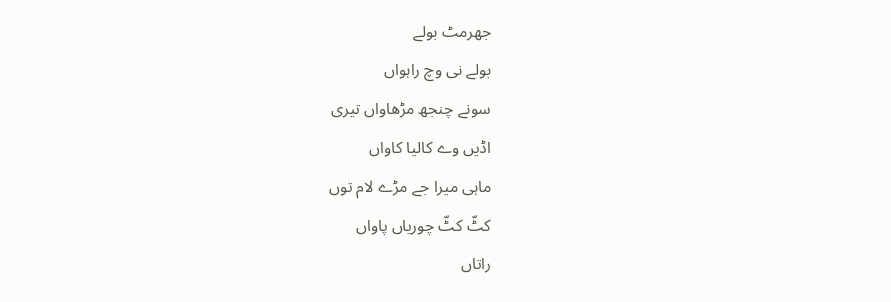جھرمٹ بولے
بولے نی وچ راہواں
سونے چنجھ مڑھاواں تیری
اڈیں وے کالیا کاواں
ماہی میرا جے مڑے لام توں
کٹّ کٹّ چوریاں پاواں
راتاں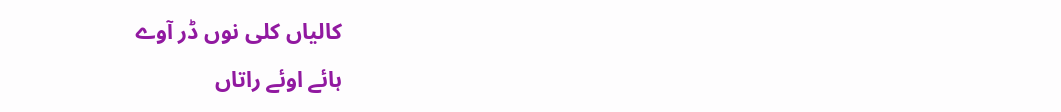کالیاں کلی نوں ڈر آوے
ہائے اوئے راتاں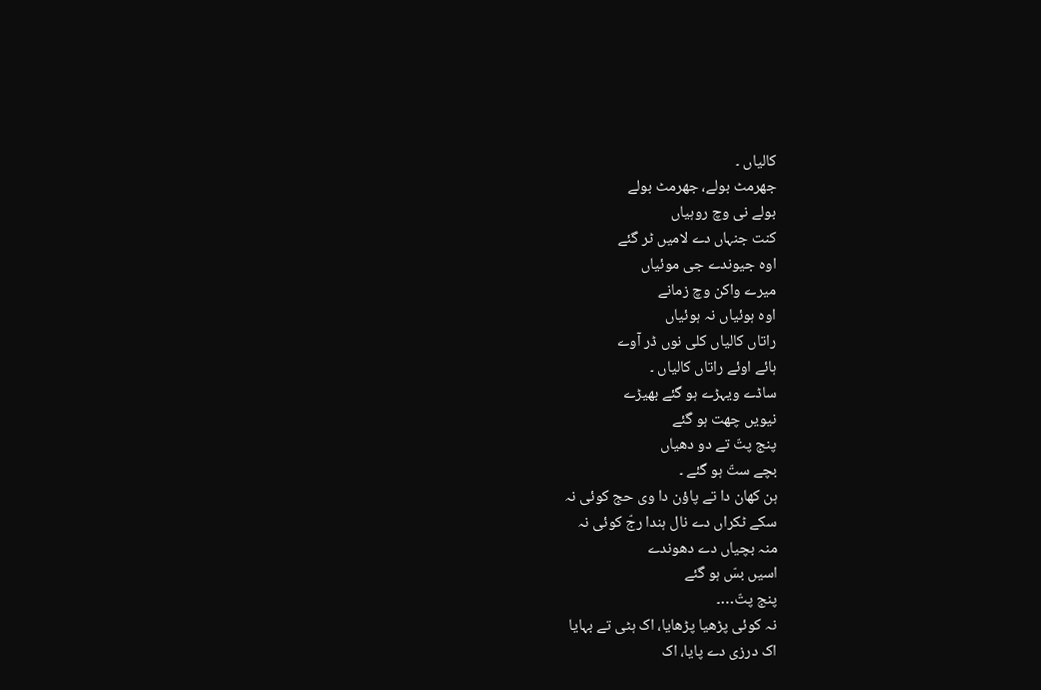کالیاں ۔
جھرمٹ بولے، جھرمٹ بولے
بولے نی وچ روہیاں
کنت جنہاں دے لامیں ٹر گئے
اوہ جیوندے جی موئیاں
میرے واکن وچ زمانے
اوہ ہوئیاں نہ ہوئیاں
راتاں کالیاں کلی نوں ڈر آوے
ہائے اوئے راتاں کالیاں ۔
ساڈے ویہڑے ہو گئے بھیڑے
نیویں چھت ہو گئے
پنج پتّ تے دو دھیاں
بچے ستّ ہو گئے ۔
ہن کھان دا تے پاؤن دا وی حج کوئی نہ
سکے ٹکراں دے نال ہندا رجّ کوئی نہ
منہ بچیاں دے دھوندے
اسیں بسّ ہو گئے
پنج پتّ…۔
نہ کوئی پڑھیا پڑھایا، اک ہٹی تے بہایا
اک درزی دے پایا، اک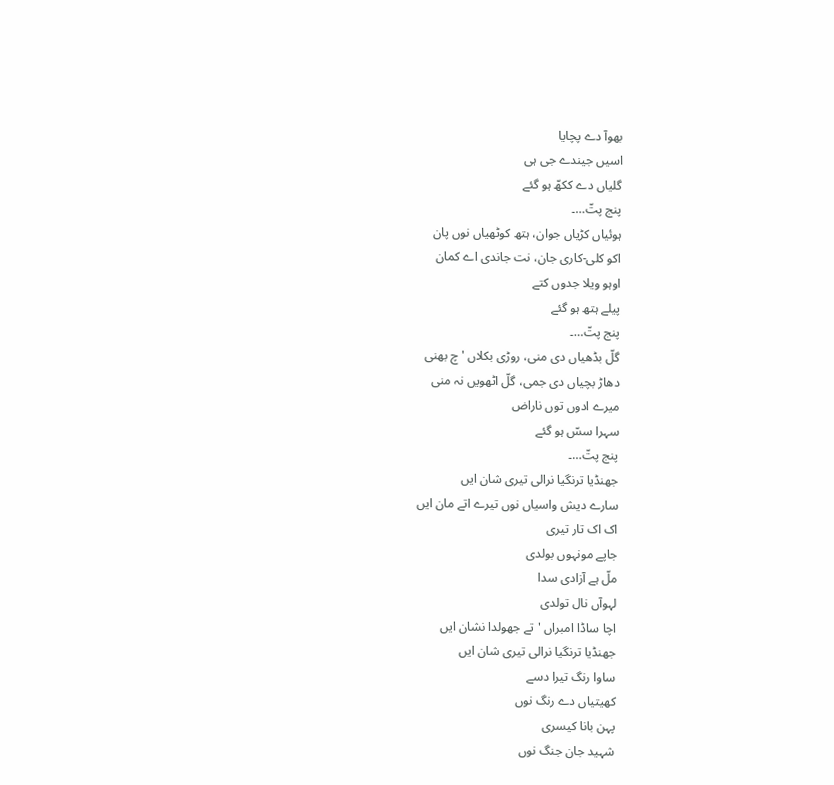بھوآ دے پچایا
اسیں جیندے جی ہی
گلیاں دے ککھّ ہو گئے
پنج پتّ…۔
ہوئیاں کڑیاں جوان، ہتھ کوٹھیاں نوں پان
اکو کلی-کاری جان، نت جاندی اے کمان
اوہو ویلا جدوں کتے
پیلے ہتھ ہو گئے
پنج پتّ…۔
گلّ بڈھیاں دی منی، روڑی بکلاں 'چ بھنی
دھاڑ بچیاں دی جمی، گلّ اٹھویں نہ منی
میرے ادوں توں ناراض
سہرا سسّ ہو گئے
پنج پتّ…۔
جھنڈیا ترنگیا نرالی تیری شان ایں
سارے دیش واسیاں نوں تیرے اتے مان ایں
اک اک تار تیری
جاپے مونہوں بولدی
ملّ ہے آزادی سدا
لہوآں نال تولدی
اچا ساڈا امبراں 'تے جھولدا نشان ایں
جھنڈیا ترنگیا نرالی تیری شان ایں
ساوا رنگ تیرا دسے
کھیتیاں دے رنگ نوں
پہن بانا کیسری
شہید جان جنگ نوں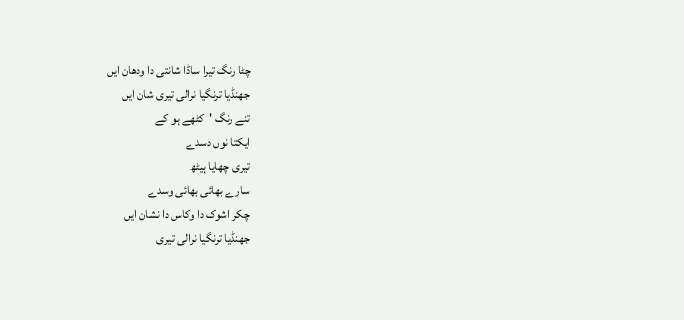چٹا رنگ تیرا ساڈا شانتی دا ودھان ایں
جھنڈیا ترنگیا نرالی تیری شان ایں
تنے رنگ 'کٹھے ہو کے
ایکتا نوں دسدے
تیری چھایا ہیٹھ
سارے بھائی بھائی وسدے
چکر اشوک دا وکاس دا نشان ایں
جھنڈیا ترنگیا نرالی تیری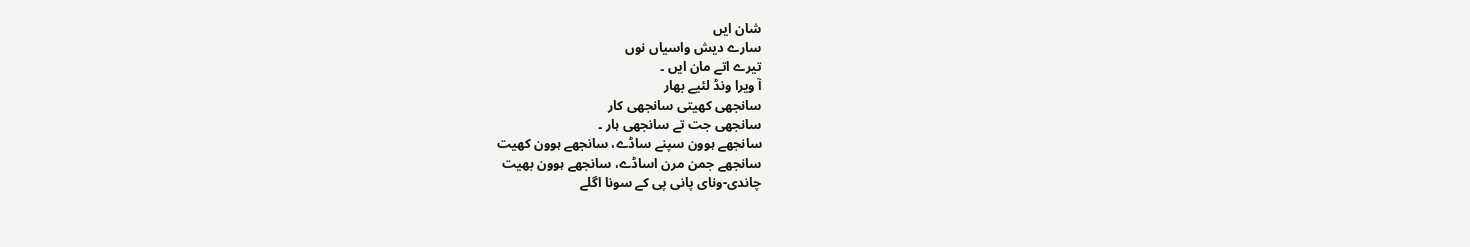شان ایں
سارے دیش واسیاں نوں
تیرے اتے مان ایں ۔
آ ویرا ونڈ لئیے بھار
سانجھی کھیتی سانجھی کار
سانجھی جت تے سانجھی ہار ۔
سانجھے ہوون سپنے ساڈے، سانجھے ہوون کھیت
سانجھے جمن مرن اساڈے، سانجھے ہوون بھیت
چاندی-ونای پانی پی کے سونا اگلے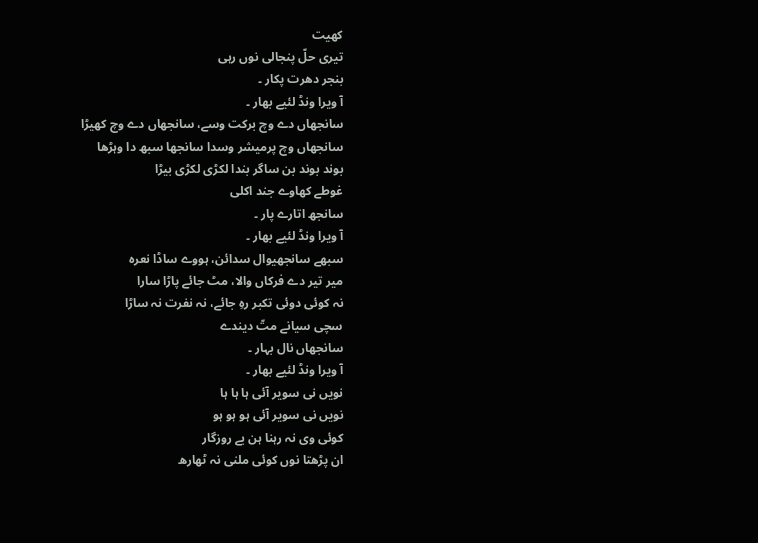کھیت
تیری حلّ پنجالی نوں رہی
بنجر دھرت پکار ۔
آ ویرا ونڈ لئیے بھار ۔
سانجھاں دے وچ برکت وسے، سانجھاں دے وچ کھیڑا
سانجھاں وچ پرمیشر وسدا سانجھا سبھ دا وہڑھا
بوند بوند بن ساگر بندا لکڑی لکڑی بیڑا
غوطے کھاوے جند اکلی
سانجھ اتارے پار ۔
آ ویرا ونڈ لئیے بھار ۔
سبھے سانجھیوال سدائن، ہووے ساڈا نعرہ
میر تیر دے فرکاں والا، مٹ جائے پاڑا سارا
نہ کوئی دوئی تکبر رہِ جائے، نہ نفرت نہ ساڑا
سچی سیانے متّ دیندے
سانجھاں نال بہار ۔
آ ویرا ونڈ لئیے بھار ۔
نویں نی سویر آئی ہا ہا ہا
نویں نی سویر آئی ہو ہو ہو
کوئی وی نہ رہنا ہن بے روزگار
ان پڑھتا نوں کوئی ملنی نہ ٹھارھ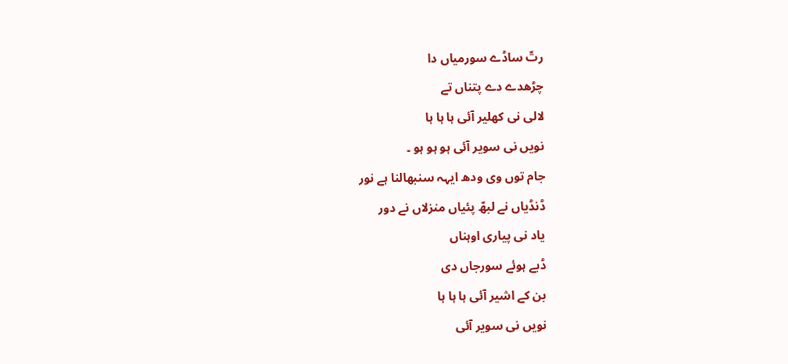رتّ ساڈے سورمیاں دا
چڑھدے دے پتناں تے
لالی نی کھلیر آئی ہا ہا ہا
نویں نی سویر آئی ہو ہو ہو ۔
جام توں وی ودھ ایہہ سنبھالنا ہے نور
ڈنڈیاں نے لبھّ پئیاں منزلاں نے دور
یاد نی پیاری اوہناں
ڈبے ہوئے سورجاں دی
بن کے اشیر آئی ہا ہا ہا
نویں نی سویر آئی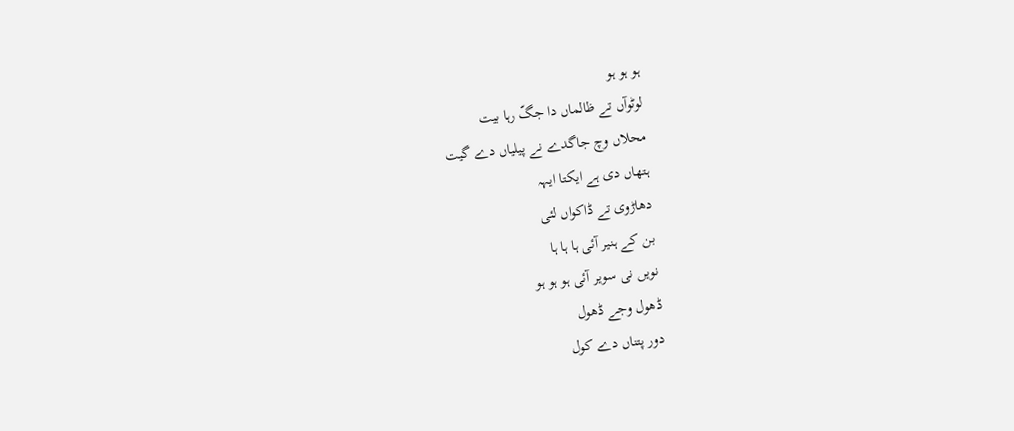ہو ہو ہو
لوٹوآں تے ظالماں دا جگّ رہا بیت
محلاں وچ جاگدے نے پیلیاں دے گیت
ہتھاں دی ہے ایکتا ایہہ
دھاڑوی تے ڈاکواں لئی
بن کے ہنیر آئی ہا ہا ہا
نویں نی سویر آئی ہو ہو ہو
ڈھول وجے ڈھول
دور پتناں دے کول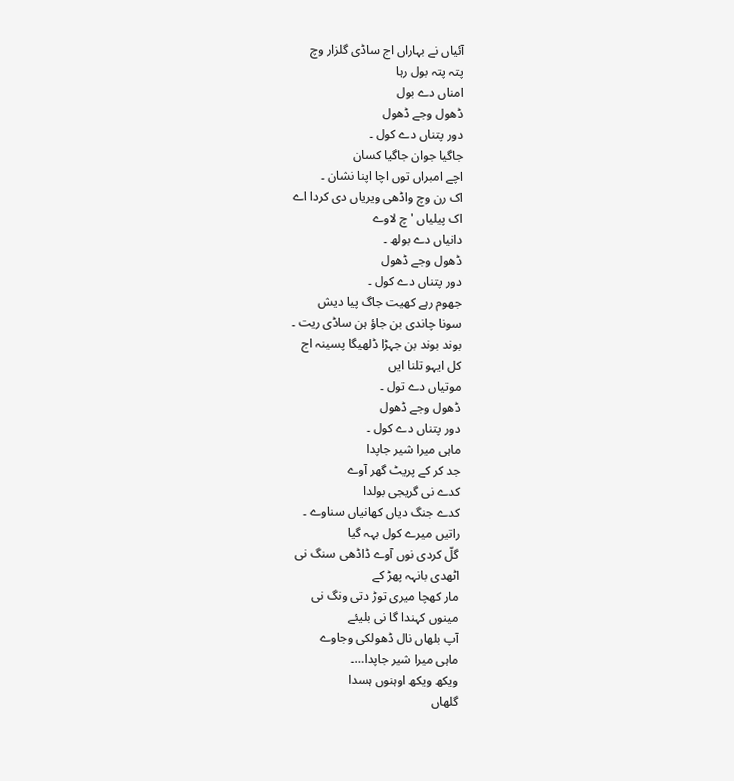آئیاں نے بہاراں اج ساڈی گلزار وچ
پتہ پتہ بول رہا
امناں دے بول
ڈھول وجے ڈھول
دور پتناں دے کول ۔
جاگیا جوان جاگیا کسان
اچے امبراں توں اچا اپنا نشان ۔
اک رن وچ واڈھی ویریاں دی کردا اے
اک پیلیاں 'چ لاوے
دانیاں دے بولھ ۔
ڈھول وجے ڈھول
دور پتناں دے کول ۔
جھوم رہے کھیت جاگ پیا دیش
سونا چاندی بن جاؤ ہن ساڈی ریت ۔
بوند بوند بن جہڑا ڈلھیگا پسینہ اج
کل ایہو تلنا ایں
موتیاں دے تول ۔
ڈھول وجے ڈھول
دور پتناں دے کول ۔
ماہی میرا شیر جاپدا
جد کر کے پریٹ گھر آوے
کدے نی گریجی بولدا
کدے جنگ دیاں کھانیاں سناوے ۔
راتیں میرے کول بہہ گیا
گلّ کردی نوں آوے ڈاڈھی سنگ نی
اٹھدی بانہہ پھڑ کے
مار کھچا میری توڑ دتی ونگ نی
مینوں کہندا گا نی بلیئے
آپ بلھاں نال ڈھولکی وجاوے
ماہی میرا شیر جاپدا…۔
ویکھ ویکھ اوہنوں ہسدا
گلھاں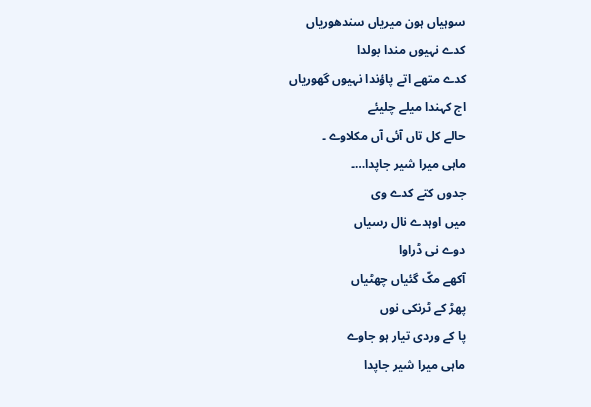سوہیاں ہون میریاں سندھوریاں
کدے نہیوں مندا بولدا
کدے متھے اتے پاؤندا نہیوں گھوریاں
اج کہندا میلے چلیئے
حالے کل تاں آئی آں مکلاوے ۔
ماہی میرا شیر جاپدا…۔
جدوں کتے کدے وی
میں اوہدے نال رسیاں
دوے نی ڈراوا
آکھے مکّ گئیاں چھٹیاں
پھڑ کے ٹرنکی نوں
پا کے وردی تیار ہو جاوے
ماہی میرا شیر جاپدا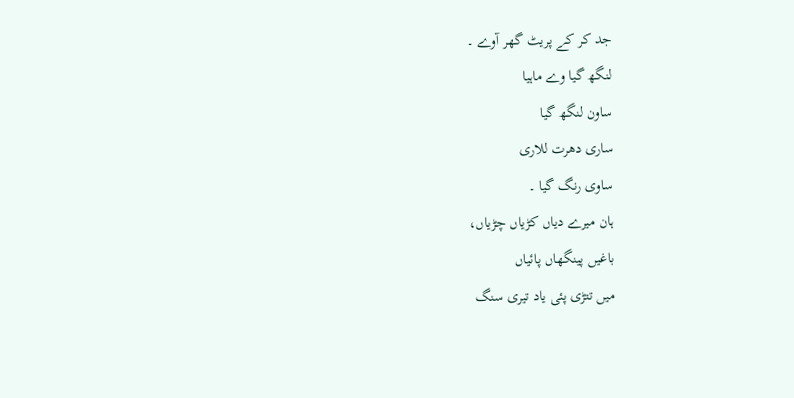جد کر کے پریٹ گھر آوے ۔
لنگھ گیا وے ماہیا
ساون لنگھ گیا
ساری دھرت للاری
ساوی رنگ گیا ۔
ہان میرے دیاں کڑیاں چڑیاں،
باغیں پینگھاں پائیاں
میں تتڑی پئی یاد تیری سنگ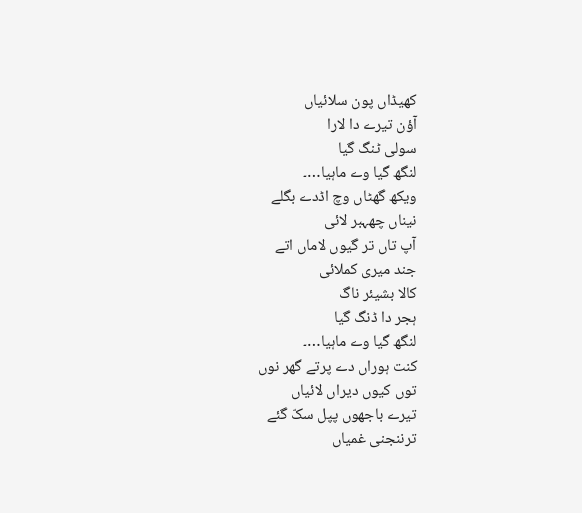کھیڈاں پون سلائیاں
آؤن تیرے دا لارا
سولی ٹنگ گیا
لنگھ گیا وے ماہیا…۔
ویکھ گھٹاں وچ اڈدے بگلے
نیناں چھہبر لائی
آپ تاں تر گیوں لاماں اتے
جند میری کملائی
کالا بشیئر ناگ
ہجر دا ڈنگ گیا
لنگھ گیا وے ماہیا…۔
کنت ہوراں دے پرتے گھر نوں
توں کیوں دیراں لائیاں
تیرے باجھوں پپل سکّ گئے
ترننجنی غمیاں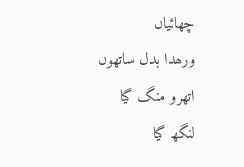چھائیاں
ورھدا بدل ساتھوں
اتھرو منگ گیا
لنگھ گیا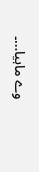وے ماہیا…۔